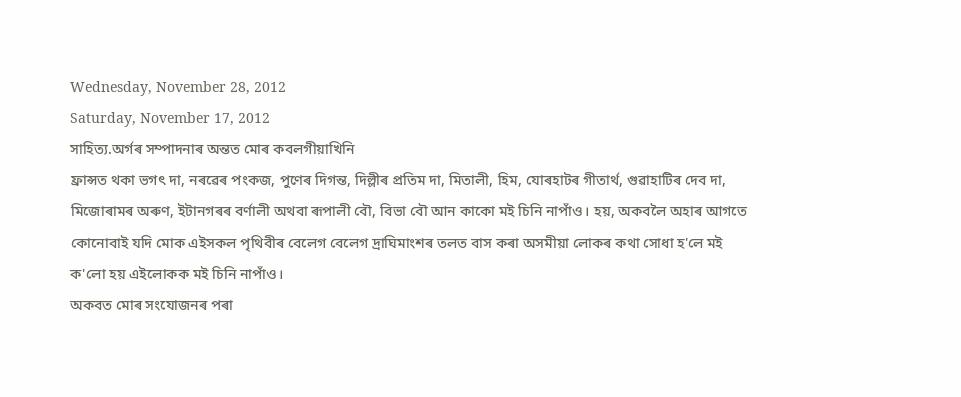Wednesday, November 28, 2012
Saturday, November 17, 2012
সাহিত্য.অৰ্গৰ সম্পাদনাৰ অন্তত মোৰ কবলগীয়াখিনি
ফ্রান্সত থকা ভগৎ দা, নৰৱেৰ পংকজ, পুণেৰ দিগন্ত, দিল্লীৰ প্রতিম দা, মিতালী, হিম, যোৰহাটৰ গীতাৰ্থ, গুৱাহাটিৰ দেব দা, মিজোৰামৰ অৰুণ, ইটানগৰৰ বৰ্ণালী অথবা ৰূপালী বৌ, বিভা বৌ আন কাকো মই চিনি নাপাঁও। হয়, অকবলৈ অহাৰ আগতে কোনোবাই যদি মোক এইসকল পৃথিবীৰ বেলেগ বেলেগ দ্রাঘিমাংশৰ তলত বাস কৰা অসমীয়া লোকৰ কথা সোধা হ'লে মই ক'লো হয় এইলোকক মই চিনি নাপাঁও।
অকবত মোৰ সংযোজনৰ পৰা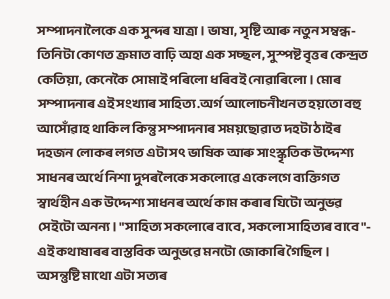সম্পাদনালৈকে এক সুন্দৰ যাত্রা। ভাষা, সৃষ্টি আৰু নতুন সম্বন্ধ- তিনিটা কোণত ক্রমাত বাঢ়ি অহা এক সচ্ছল, সুস্পষ্ট বৃত্তৰ কেন্দ্রত কেতিয়া, কেনেকৈ সোমাই পৰিলো ধৰিবই নোৱাৰিলো। মোৰ সম্পাদনাৰ এই সংখ্যাৰ সাহিত্য.অৰ্গ আলোচনীখনত হয়তো বহু আসোঁৱাহ থাকিল কিন্তু সম্পাদনাৰ সময়ছোৱাত দহটা ঠাইৰ দহজন লোকৰ লগত এটা সৎ ভাষিক আৰু সাংস্কৃতিক উদ্দেশ্য সাধনৰ অৰ্থে নিশা দুপৰলৈকে সকলোৱে একেলগে ব্যক্তিগত স্বাৰ্থহীন এক উদ্দেশ্য সাধনৰ অৰ্থে কাম কৰাৰ যিটো অনুভৱ সেইটো অনন্য। "সাহিত্য সকলোৰে বাবে, সকলো সাহিত্যৰ বাবে"- এই কথাষাৰৰ বাস্তবিক অনুভৱে মনটো জোকাৰি গৈছিল। অসন্তুষ্টি মাথো এটা সত্যৰ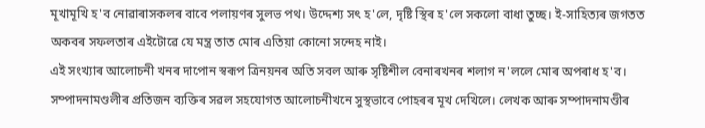মূখামূখি হ'ব নোৱাৰাসকলৰ বাবে পলায়ণৰ সুলভ পথ। উদ্দেশ্য সৎ হ'লে, দৃষ্টি স্থিৰ হ'লে সকলো বাধা তুচ্ছ। ই-সাহিত্যৰ জগতত অকবৰ সফলতাৰ এইটোৱে যে মন্ত্র তাত মোৰ এতিয়া কোনো সন্দেহ নাই।
এই সংখ্যাৰ আলোচনী খনৰ দাপোন স্বৰূপ ত্রিনয়নৰ অতি সবল আৰু সৃষ্টিশীল বেনাৰখনৰ শলাগ ন'ললে মোৰ অপৰাধ হ'ব। সম্পাদনামণ্ডলীৰ প্রতিজন ব্যক্তিৰ সৱল সহযোগত আলোচনীখনে সুস্থভাবে পোহৰৰ মূখ দেখিলে। লেখক আৰু সম্পাদনামণ্ডীৰ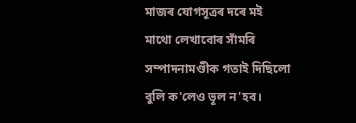মাজৰ যোগসূত্রৰ দৰে মই মাথো লেখাবোৰ সাঁমৰি সম্পাদনামণ্ডীক গতাই দিছিলো বুলি ক'লেও ভূল ন'হব।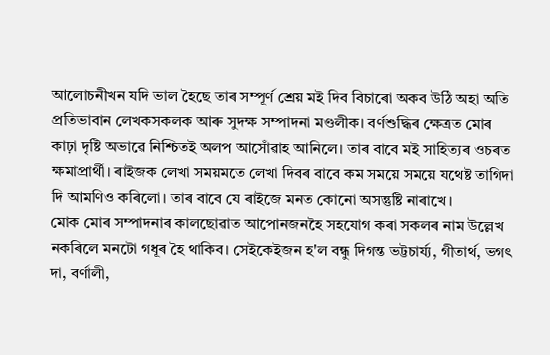আলোচনীখন যদি ভাল হৈছে তাৰ সম্পূৰ্ণ শ্রেয় মই দিব বিচাৰো অকব উঠি অহা অতি প্রতিভাবান লেখকসকলক আৰু সুদক্ষ সম্পাদনা মণ্ডলীক। বৰ্ণশুদ্ধিৰ ক্ষেত্রত মোৰ কাঢ়া দৃষ্টি অভাৱে নিশ্চিতই অলপ আসোঁৱাহ আনিলে। তাৰ বাবে মই সাহিত্যৰ ওচৰত ক্ষমাপ্রাৰ্থী। ৰাইজক লেখা সময়মতে লেখা দিবৰ বাবে কম সময়ে সময়ে যথেষ্ট তাগিদা দি আমণিও কৰিলো। তাৰ বাবে যে ৰাইজে মনত কোনো অসন্তুষ্টি নাৰাখে।
মোক মোৰ সম্পাদনাৰ কালছোৱাত আপোনজনহৈ সহযোগ কৰা সকলৰ নাম উল্লেখ নকৰিলে মনটো গধূৰ হৈ থাকিব। সেইকেইজন হ'ল বন্ধু দিগন্ত ভট্টচাৰ্য্য, গীতাৰ্থ, ভগৎ দা, বৰ্ণালী,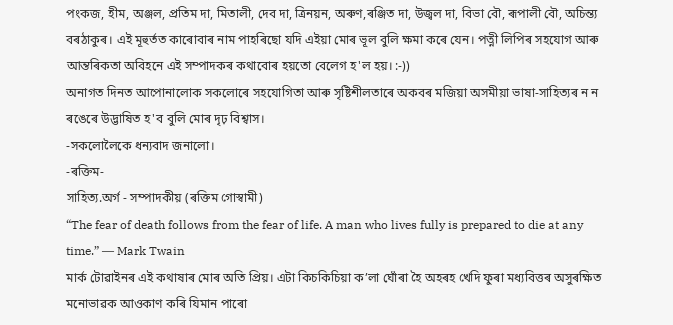পংকজ, হীম, অঞ্জল, প্রতিম দা, মিতালী, দেব দা, ত্রিনয়ন, অৰুণ,ৰঞ্জিত দা, উজ্বল দা, বিভা বৌ, ৰূপালী বৌ, অচিন্ত্য বৰঠাকুৰ। এই মূহুৰ্তত কাৰোবাৰ নাম পাহৰিছো যদি এইয়া মোৰ ভূল বুলি ক্ষমা কৰে যেন। পত্নী লিপিৰ সহযোগ আৰু আন্তৰিকতা অবিহনে এই সম্পাদকৰ কথাবোৰ হয়তো বেলেগ হ'ল হয়। :-))
অনাগত দিনত আপোনালোক সকলোৰে সহযোগিতা আৰু সৃষ্টিশীলতাৰে অকবৰ মজিয়া অসমীয়া ভাষা-সাহিত্যৰ ন ন ৰঙেৰে উদ্ভাষিত হ'ব বুলি মোৰ দৃঢ় বিশ্বাস।
-সকলোলৈকে ধন্যবাদ জনালো।
-ৰক্তিম-
সাহিত্য.অৰ্গ - সম্পাদকীয় (ৰক্তিম গোস্বামী)
“The fear of death follows from the fear of life. A man who lives fully is prepared to die at any time.” ― Mark Twain
মাৰ্ক টোৱাইনৰ এই কথাষাৰ মোৰ অতি প্রিয়। এটা কিচকিচিয়া ক’লা ঘোঁৰা হৈ অহৰহ খেদি ফুৰা মধ্যবিত্তৰ অসুৰক্ষিত মনোভাৱক আওকাণ কৰি যিমান পাৰো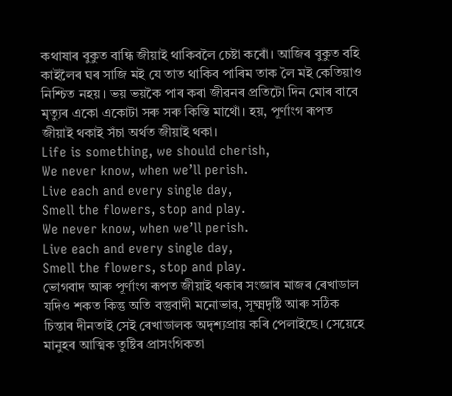কথাষাৰ বুকুত বান্ধি জীয়াই থাকিবলৈ চেষ্টা কৰোঁ। আজিৰ বুকুত বহি কাইলৈৰ ঘৰ সাজি মই যে তাত থাকিব পাৰিম তাক লৈ মই কেতিয়াও নিশ্চিত নহয়। ভয় ভয়কৈ পাৰ কৰা জীৱনৰ প্রতিটো দিন মোৰ বাবে মৃত্যুৰ একো একোটা সৰু সৰু কিস্তি মাথোঁ। হয়, পূৰ্ণাংগ ৰূপত জীয়াই থকাই সঁচা অৰ্থত জীয়াই থকা।
Life is something, we should cherish,
We never know, when we’ll perish.
Live each and every single day,
Smell the flowers, stop and play.
We never know, when we’ll perish.
Live each and every single day,
Smell the flowers, stop and play.
ভোগবাদ আৰু পূৰ্ণাংগ ৰূপত জীয়াই থকাৰ সংজ্ঞাৰ মাজৰ ৰেখাডাল যদিও শকত কিন্তু অতি বস্তুবাদী মনোভাৱ, সূক্ষ্মদৃষ্টি আৰু সঠিক চিন্তাৰ দীনতাই সেই ৰেখাডালক অদৃশ্যপ্ৰায় কৰি পেলাইছে। সেয়েহে মানুহৰ আত্মিক তুষ্টিৰ প্রাসংগিকতা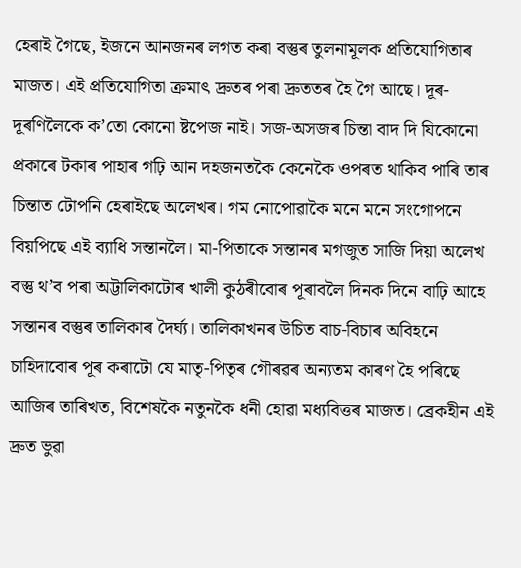হেৰাই গৈছে, ইজনে আনজনৰ লগত কৰা বস্তুৰ তুলনামূলক প্রতিযোগিতাৰ মাজত। এই প্রতিযোগিতা ক্রমাৎ দ্রুতৰ পৰা দ্রুততৰ হৈ গৈ আছে। দূৰ-দূৰণিলৈকে ক’তো কোনো ষ্টপেজ নাই। সজ-অসজৰ চিন্তা বাদ দি যিকোনো প্রকাৰে টকাৰ পাহাৰ গঢ়ি আন দহজনতকৈ কেনেকৈ ওপৰত থাকিব পাৰি তাৰ চিন্তাত টোপনি হেৰাইছে অলেখৰ। গম নোপোৱাকৈ মনে মনে সংগোপনে বিয়পিছে এই ব্যাধি সন্তানলৈ। মা-পিতাকে সন্তানৰ মগজুত সাজি দিয়া অলেখ বস্তু থ’ব পৰা অট্টালিকাটোৰ খালী কুঠৰীবোৰ পূৰাবলৈ দিনক দিনে বাঢ়ি আহে সন্তানৰ বস্তুৰ তালিকাৰ দৈৰ্ঘ্য। তালিকাখনৰ উচিত বাচ-বিচাৰ অবিহনে চাহিদাবোৰ পূৰ কৰাটো যে মাতৃ-পিতৃৰ গৌৰৱৰ অন্যতম কাৰণ হৈ পৰিছে আজিৰ তাৰিখত, বিশেষকৈ নতুনকৈ ধনী হোৱা মধ্যবিত্তৰ মাজত। ব্রেকহীন এই দ্রুত ভুৱা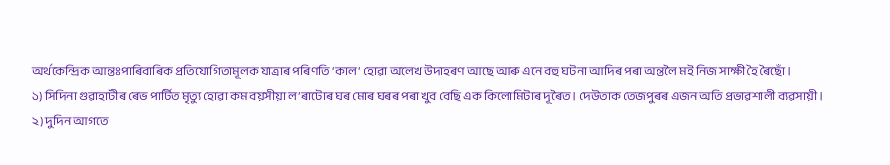অৰ্থকেন্দ্রিক আন্তঃপাৰিবাৰিক প্রতিযোগিতামূলক যাত্রাৰ পৰিণতি ‘কাল’ হোৱা অলেখ উদাহৰণ আছে আৰু এনে বহু ঘটনা আদিৰ পৰা অন্তলৈ মই নিজ সাক্ষী হৈ ৰৈছোঁ।
১) সিদিনা গুৱাহাটীৰ ৰেভ পাৰ্টিত মৃত্যু হোৱা কম বয়সীয়া ল’ৰাটোৰ ঘৰ মোৰ ঘৰৰ পৰা খুব বেছি এক কিলোমিটাৰ দূৰৈত। দেউতাক তেজপুৰৰ এজন অতি প্রভাৱশালী ব্যৱসায়ী।
২) দুদিন আগতে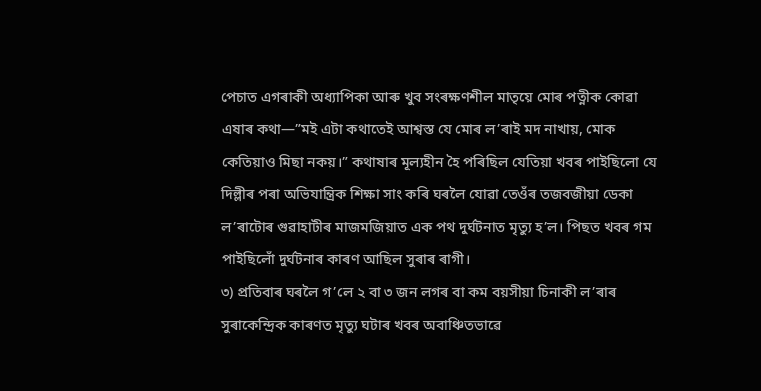পেচাত এগৰাকী অধ্যাপিকা আৰু খুব সংৰক্ষণশীল মাতৃয়ে মোৰ পত্নীক কোৱা এষাৰ কথা—”মই এটা কথাতেই আশ্বস্ত যে মোৰ ল’ৰাই মদ নাখায়, মোক কেতিয়াও মিছা নকয়।” কথাষাৰ মূল্যহীন হৈ পৰিছিল যেতিয়া খবৰ পাইছিলো যে দিল্লীৰ পৰা অভিযান্ত্ৰিক শিক্ষা সাং কৰি ঘৰলৈ যোৱা তেওঁৰ তজবজীয়া ডেকা ল’ৰাটোৰ গুৱাহাটীৰ মাজমজিয়াত এক পথ দুৰ্ঘটনাত মৃত্যু হ’ল। পিছত খবৰ গম পাইছিলোঁ দুৰ্ঘটনাৰ কাৰণ আছিল সুৰাৰ ৰাগী।
৩) প্রতিবাৰ ঘৰলৈ গ’লে ২ বা ৩ জন লগৰ বা কম বয়সীয়া চিনাকী ল’ৰাৰ সুৰাকেন্দ্রিক কাৰণত মৃত্যু ঘটাৰ খবৰ অবাঞ্চিতভাৱে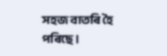সহজ বাতৰি হৈ পৰিছে।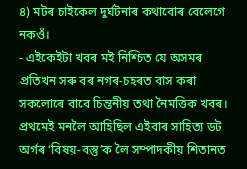৪) মটৰ চাইকেল দুৰ্ঘটনাৰ কথাবোৰ বেলেগে নকওঁ।
- এইকেইটা খবৰ মই নিশ্চিত যে অসমৰ প্রতিখন সৰু বৰ নগৰ-চহৰত বাস কৰা সকলোৰে বাবে চিন্তনীয় তথা নৈমত্তিক খবৰ।
প্রথমেই মনলৈ আহিছিল এইবাৰ সাহিত্য ডট অৰ্গৰ ‘বিষয়-বস্তু’ক লৈ সম্পাদকীয় শিতানত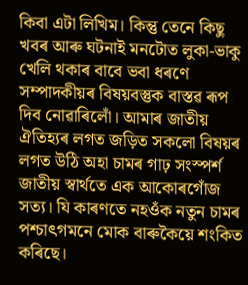কিবা এটা লিখিম। কিন্তু তেনে কিছু খবৰ আৰু ঘটনাই মনটোত লুকা-ভাকু খেলি থকাৰ বাবে ভবা ধৰণে সম্পাদকীয়ৰ বিষয়বস্তুক বাস্তৱ ৰূপ দিব নোৱাৰিলোঁ। আমাৰ জাতীয় ঐতিহ্যৰ লগত জড়িত সকলো বিষয়ৰ লগত উঠি অহা চামৰ গাঢ় সংস্পৰ্শ জাতীয় স্বাৰ্থতে এক আকোৰগোঁজ সত্য। যি কাৰণতে নহওঁক নতুন চামৰ পশ্চাৎগমনে মোক বাৰুকৈয়ে শংকিত কৰিছে।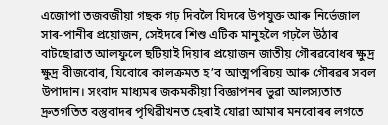এজোপা তজবজীয়া গছক গঢ় দিবলৈ যিদৰে উপযুক্ত আৰু নিৰ্ভেজাল সাৰ-পানীৰ প্রয়োজন, সেইদৰে শিশু এটিক মানুহলৈ গঢ়লৈ উঠাৰ বাটছোৱাত আলফুলে ছটিয়াই দিয়াৰ প্রয়োজন জাতীয় গৌৰৱবোধৰ ক্ষুদ্র ক্ষুদ্র বীজবোৰ, যিবোৰে কালক্রমত হ’ব আত্মপৰিচয় আৰু গৌৰৱৰ সবল উপাদান। সংবাদ মাধ্যমৰ জকমকীয়া বিজ্ঞাপনৰ ভুৱা আলস্যতাত দ্রুতগতিত বস্তুবাদৰ পৃথিৱীখনত হেৰাই যোৱা আমাৰ মনবোৰৰ লগতে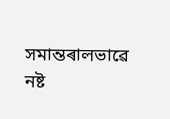সমান্তৰালভাৱে নষ্ট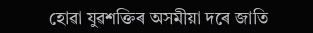হোৱা যুৱশক্তিৰ অসমীয়া দৰে জাতি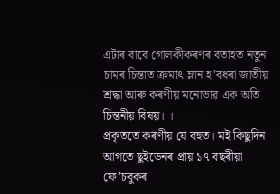এটাৰ বাবে গোলকীকৰণৰ বতাহত নতুন চামৰ চিন্তাত ক্রমাৎ ম্লান হ’বধৰা জাতীয় শ্রদ্ধা আৰু কৰণীয় মনোভাৱ এক অতি চিন্তনীয় বিষয়। ।
প্রকৃততে কৰণীয় যে বহুত। মই কিছুদিন আগতে ছুইডেনৰ প্রায় ১৭ বছৰীয়া ফে’চবুকৰ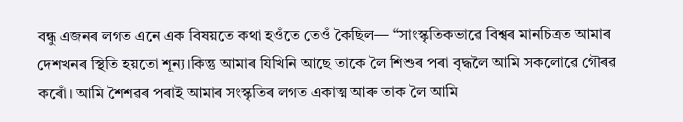বন্ধু এজনৰ লগত এনে এক বিষয়তে কথা হওঁতে তেওঁ কৈছিল— “সাংস্কৃতিকভাৱে বিশ্বৰ মানচিত্রত আমাৰ দেশখনৰ স্থিতি হয়তো শূন্য।কিন্তু আমাৰ যিখিনি আছে তাকে লৈ শিশুৰ পৰা বৃদ্ধলৈ আমি সকলোৱে গৌৰৱ কৰোঁ। আমি শৈশৱৰ পৰাই আমাৰ সংস্কৃতিৰ লগত একাত্ম আৰু তাক লৈ আমি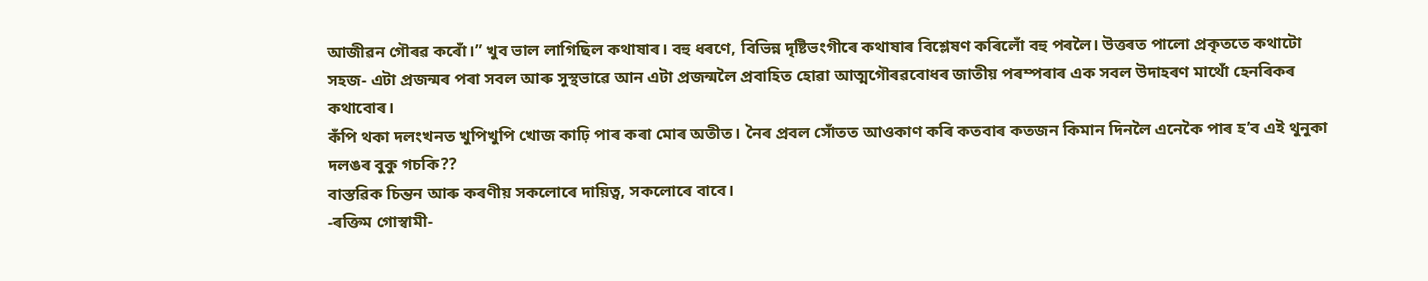আজীৱন গৌৰৱ কৰোঁ।” খুব ভাল লাগিছিল কথাষাৰ। বহু ধৰণে, বিভিন্ন দৃষ্টিভংগীৰে কথাষাৰ বিশ্লেষণ কৰিলোঁ বহু পৰলৈ। উত্তৰত পালো প্রকৃততে কথাটো সহজ- এটা প্রজন্মৰ পৰা সবল আৰু সুস্থভাৱে আন এটা প্রজন্মলৈ প্ৰবাহিত হোৱা আত্মগৌৰৱবোধৰ জাতীয় পৰম্পৰাৰ এক সবল উদাহৰণ মাথোঁ হেনৰিকৰ কথাবোৰ।
কঁপি থকা দলংখনত খুপিখুপি খোজ কাঢ়ি পাৰ কৰা মোৰ অতীত। নৈৰ প্রবল সোঁতত আওকাণ কৰি কতবাৰ কতজন কিমান দিনলৈ এনেকৈ পাৰ হ’ব এই থুনুকা দলঙৰ বুকু গচকি??
বাস্তৱিক চিন্তন আৰু কৰণীয় সকলোৰে দায়িত্ব, সকলোৰে বাবে।
-ৰক্তিম গোস্বামী-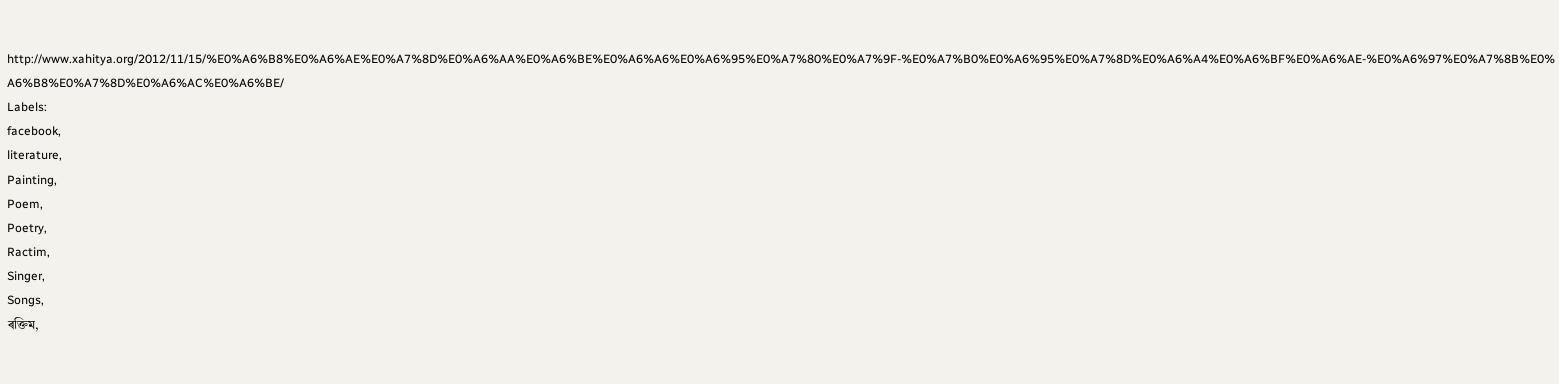http://www.xahitya.org/2012/11/15/%E0%A6%B8%E0%A6%AE%E0%A7%8D%E0%A6%AA%E0%A6%BE%E0%A6%A6%E0%A6%95%E0%A7%80%E0%A7%9F-%E0%A7%B0%E0%A6%95%E0%A7%8D%E0%A6%A4%E0%A6%BF%E0%A6%AE-%E0%A6%97%E0%A7%8B%E0%A6%B8%E0%A7%8D%E0%A6%AC%E0%A6%BE/
Labels:
facebook,
literature,
Painting,
Poem,
Poetry,
Ractim,
Singer,
Songs,
ৰক্তিম,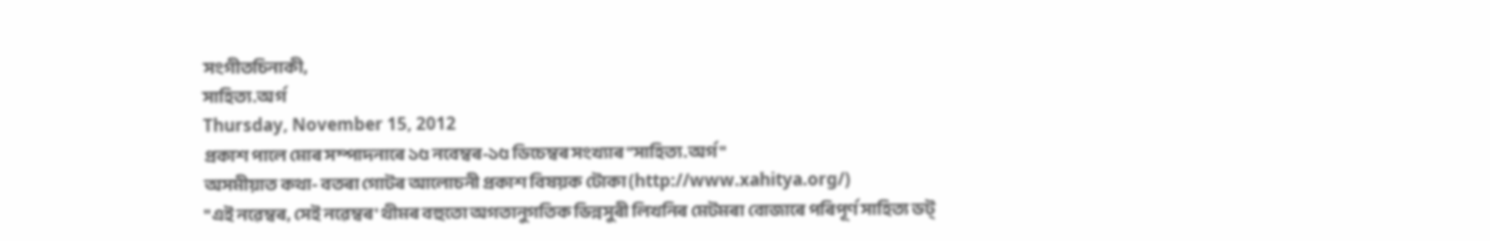সংগীতচিনাকী,
সাহিত্য.অৰ্গ
Thursday, November 15, 2012
প্রকাশ পালে মোৰ সম্পাদনাৰে ১৫ নবেম্বৰ-১৫ ডিচেম্বৰ সংখ্যাৰ "সাহিত্য.অৰ্গ"
অসমীয়াত কথা- বতৰা গোটৰ আলোচনী প্রকাশ বিষয়ক টোকা (http://www.xahitya.org/)
"এই নৱেম্বৰ, সেই নৱেম্বৰ' থীমৰ বহুতো অগতানুগতিক ভিন্নসুৰী লিখনিৰ মেটমৰা বোজাৰে পৰিপূৰ্ণ সাহিত্য ডট্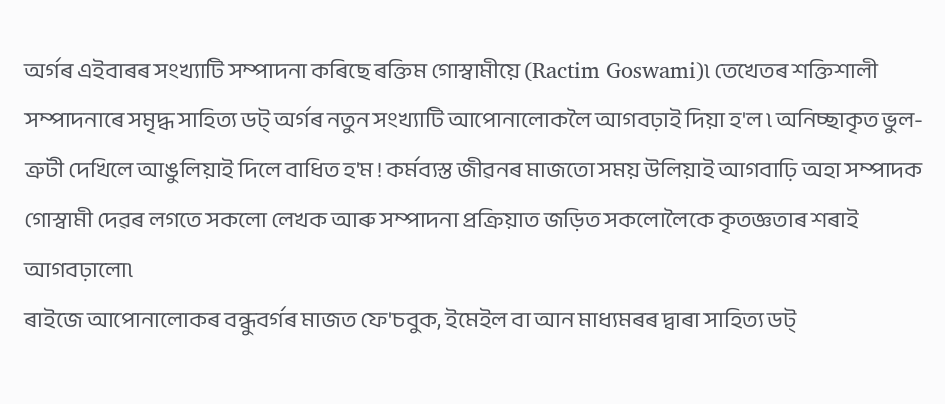অৰ্গৰ এইবাৰৰ সংখ্যাটি সম্পাদনা কৰিছে ৰক্তিম গোস্বামীয়ে (Ractim Goswami)৷ তেখেতৰ শক্তিশালী সম্পাদনাৰে সমৃদ্ধ সাহিত্য ডট্ অৰ্গৰ নতুন সংখ্যাটি আপোনালোকলৈ আগবঢ়াই দিয়া হ'ল ৷ অনিচ্ছাকৃত ভুল-ত্ৰুটী দেখিলে আঙুলিয়াই দিলে বাধিত হ'ম ! কৰ্মব্যস্ত জীৱনৰ মাজতো সময় উলিয়াই আগবাঢ়ি অহা সম্পাদক গোস্বামী দেৱৰ লগতে সকলো লেখক আৰু সম্পাদনা প্ৰক্ৰিয়াত জড়িত সকলোলৈকে কৃতজ্ঞতাৰ শৰাই আগবঢ়ালো৷
ৰাইজে আপোনালোকৰ বন্ধুবৰ্গৰ মাজত ফে'চবুক, ইমেইল বা আন মাধ্যমৰৰ দ্বাৰা সাহিত্য ডট্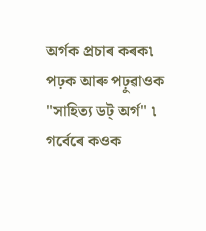অৰ্গক প্ৰচাৰ কৰক৷ পঢ়ক আৰু পঢ়ুৱাওক "সাহিত্য ডট্ অৰ্গ" ৷ গৰ্বেৰে কওক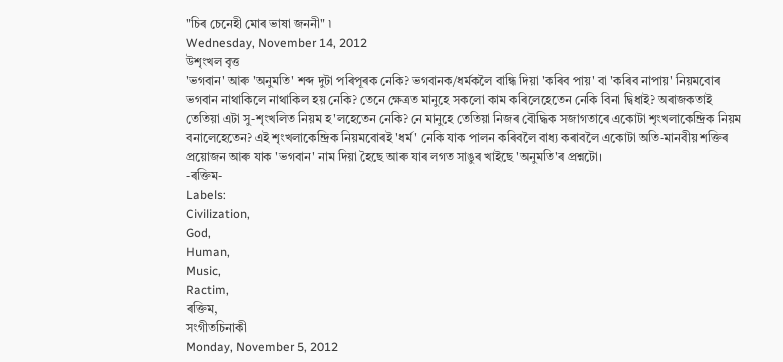"চিৰ চেনেহী মোৰ ভাষা জননী" ৷
Wednesday, November 14, 2012
উশৃংখল বৃত্ত
'ভগবান' আৰু 'অনুমতি' শব্দ দুটা পৰিপূৰক নেকি? ভগবানক/ধৰ্মকলৈ বান্ধি দিয়া 'কৰিব পায়' বা 'কৰিব নাপায়' নিয়মবোৰ ভগবান নাথাকিলে নাথাকিল হয় নেকি? তেনে ক্ষেত্রত মানুহে সকলো কাম কৰিলেহেতেন নেকি বিনা দ্বিধাই? অৰাজকতাই তেতিয়া এটা সু-শৃংখলিত নিয়ম হ'লহেতেন নেকি? নে মানুহে তেতিয়া নিজৰ বৌদ্ধিক সজাগতাৰে একোটা শৃংখলাকেন্দ্রিক নিয়ম বনালেহেতেন? এই শৃংখলাকেন্দ্রিক নিয়মবোৰই 'ধৰ্ম' নেকি যাক পালন কৰিবলৈ বাধ্য কৰাবলৈ একোটা অতি-মানবীয় শক্তিৰ প্রয়োজন আৰু যাক 'ভগবান' নাম দিয়া হৈছে আৰু যাৰ লগত সাঙুৰ খাইছে 'অনুমতি'ৰ প্রশ্নটো।
-ৰক্তিম-
Labels:
Civilization,
God,
Human,
Music,
Ractim,
ৰক্তিম,
সংগীতচিনাকী
Monday, November 5, 2012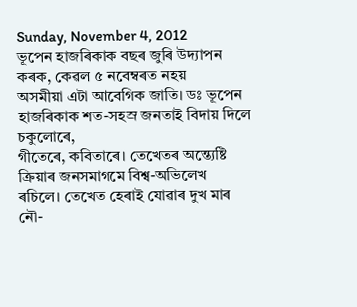Sunday, November 4, 2012
ভূপেন হাজৰিকাক বছৰ জুৰি উদ্যাপন কৰক, কেৱল ৫ নবেম্বৰত নহয়
অসমীয়া এটা আবেগিক জাতি। ডঃ ভূপেন হাজৰিকাক শত-সহস্র জনতাই বিদায় দিলে চকুলোৰে,
গীতেৰে, কবিতাৰে। তেখেতৰ অন্ত্যেষ্টি ক্রিয়াৰ জনসমাগমে বিশ্ব-অভিলেখ
ৰচিলে। তেখেত হেৰাই যোৱাৰ দুখ মাৰ নৌ-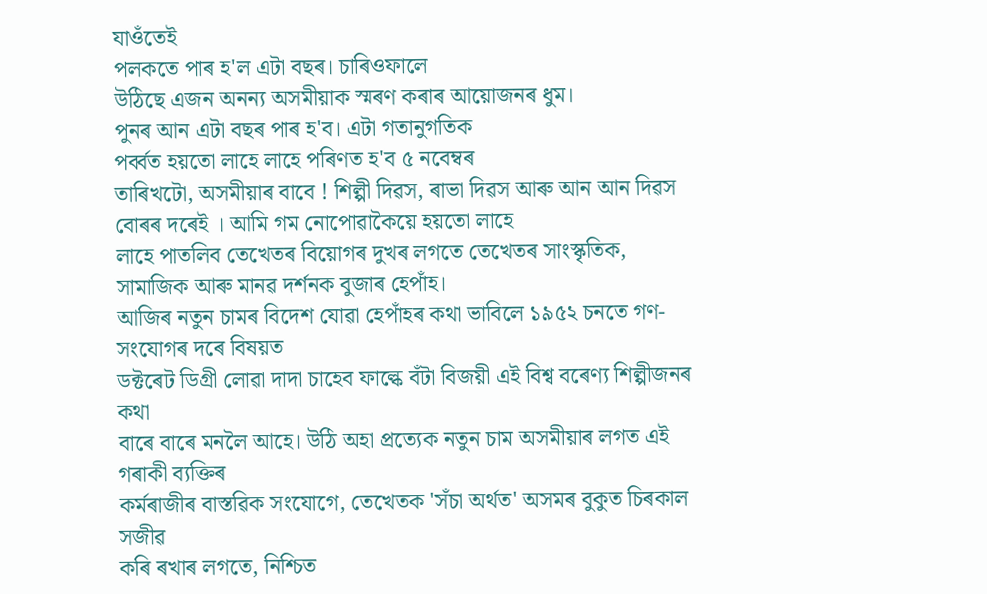যাওঁতেই
পলকতে পাৰ হ'ল এটা বছৰ। চাৰিওফালে
উঠিছে এজন অনন্য অসমীয়াক স্মৰণ কৰাৰ আয়োজনৰ ধুম।
পুনৰ আন এটা বছৰ পাৰ হ'ব। এটা গতানুগতিক
পৰ্ব্বত হয়তো লাহে লাহে পৰিণত হ'ব ৫ নবেম্বৰ
তাৰিখটো, অসমীয়াৰ বাবে ! শিল্পী দিৱস, ৰাভা দিৱস আৰু আন আন দিৱস বোৰৰ দৰেই । আমি গম নোপোৱাকৈয়ে হয়তো লাহে
লাহে পাতলিব তেখেতৰ বিয়োগৰ দুখৰ লগতে তেখেতৰ সাংস্কৃতিক, সামাজিক আৰু মানৱ দৰ্শনক বুজাৰ হেপাঁহ।
আজিৰ নতুন চামৰ বিদেশ যোৱা হেপাঁহৰ কথা ভাবিলে ১৯৫২ চনতে গণ-সংযোগৰ দৰে বিষয়ত
ডক্টৰেট ডিগ্রী লোৱা দাদা চাহেব ফাল্কে বঁটা বিজয়ী এই বিশ্ব বৰেণ্য শিল্পীজনৰ কথা
বাৰে বাৰে মনলৈ আহে। উঠি অহা প্রত্যেক নতুন চাম অসমীয়াৰ লগত এই গৰাকী ব্যক্তিৰ
কৰ্মৰাজীৰ বাস্তৱিক সংযোগে, তেখেতক 'সঁচা অৰ্থত' অসমৰ বুকুত চিৰকাল সজীৱ
কৰি ৰখাৰ লগতে, নিশ্চিত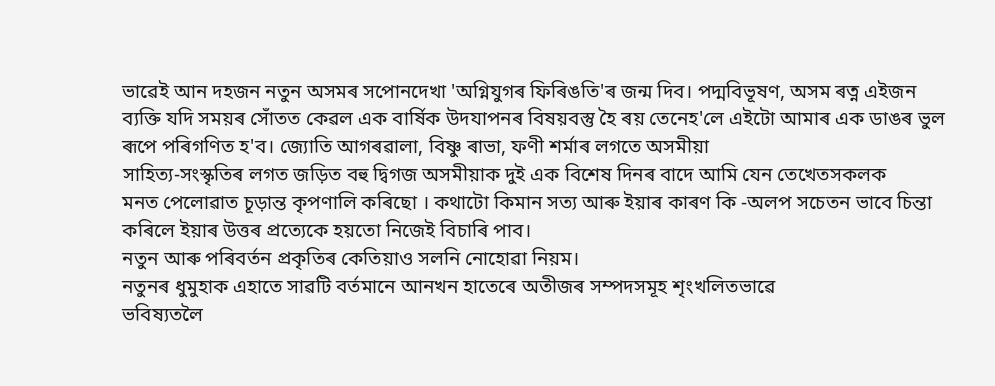ভাৱেই আন দহজন নতুন অসমৰ সপোনদেখা 'অগ্নিযুগৰ ফিৰিঙতি'ৰ জন্ম দিব। পদ্মবিভূষণ, অসম ৰত্ন এইজন
ব্যক্তি যদি সময়ৰ সোঁতত কেৱল এক বাৰ্ষিক উদযাপনৰ বিষয়বস্তু হৈ ৰয় তেনেহ'লে এইটো আমাৰ এক ডাঙৰ ভুল ৰূপে পৰিগণিত হ'ব। জ্যোতি আগৰৱালা, বিষ্ণু ৰাভা, ফণী শৰ্মাৰ লগতে অসমীয়া
সাহিত্য-সংস্কৃতিৰ লগত জড়িত বহু দ্বিগজ অসমীয়াক দুই এক বিশেষ দিনৰ বাদে আমি যেন তেখেতসকলক
মনত পেলোৱাত চূড়ান্ত কৃপণালি কৰিছো । কথাটো কিমান সত্য আৰু ইয়াৰ কাৰণ কি -অলপ সচেতন ভাবে চিন্তা
কৰিলে ইয়াৰ উত্তৰ প্রত্যেকে হয়তো নিজেই বিচাৰি পাব।
নতুন আৰু পৰিবৰ্তন প্রকৃতিৰ কেতিয়াও সলনি নোহোৱা নিয়ম।
নতুনৰ ধুমুহাক এহাতে সাৱটি বৰ্তমানে আনখন হাতেৰে অতীজৰ সম্পদসমূহ শৃংখলিতভাৱে
ভবিষ্যতলৈ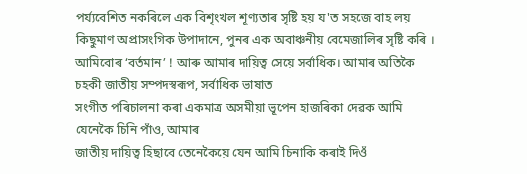পৰ্য্যবেশিত নকৰিলে এক বিশৃংখল শূণ্যতাৰ সৃষ্টি হয় য'ত সহজে বাহ লয় কিছুমাণ অপ্রাসংগিক উপাদানে, পুনৰ এক অবাঞ্চনীয় বেমেজালিৰ সৃষ্টি কৰি । আমিবোৰ ‘বৰ্তমান’ ! আৰু আমাৰ দায়িত্ব সেয়ে সৰ্বাধিক। আমাৰ অতিকৈ চহকী জাতীয় সম্পদস্বৰূপ, সৰ্বাধিক ভাষাত
সংগীত পৰিচালনা কৰা একমাত্র অসমীয়া ভূপেন হাজৰিকা দেৱক আমি যেনেকৈ চিনি পাঁও, আমাৰ
জাতীয় দায়িত্ব হিছাবে তেনেকৈয়ে যেন আমি চিনাকি কৰাই দিওঁ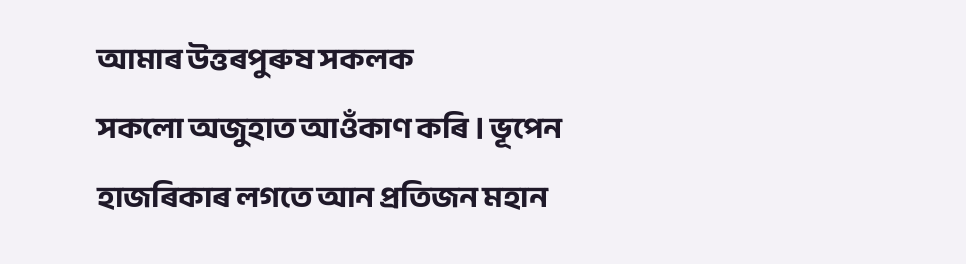আমাৰ উত্তৰপুৰুষ সকলক
সকলো অজুহাত আওঁকাণ কৰি । ভূপেন হাজৰিকাৰ লগতে আন প্রতিজন মহান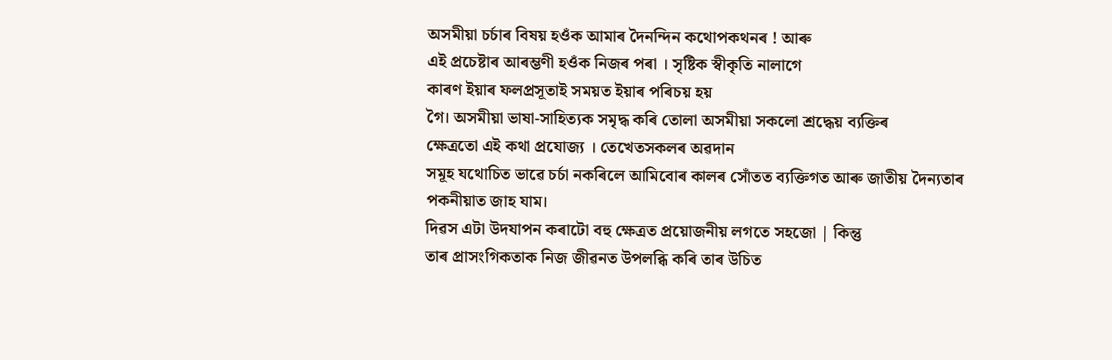অসমীয়া চৰ্চাৰ বিষয় হওঁক আমাৰ দৈনন্দিন কথোপকথনৰ ! আৰু
এই প্রচেষ্টাৰ আৰম্ভণী হওঁক নিজৰ পৰা । সৃষ্টিক স্বীকৃতি নালাগে
কাৰণ ইয়াৰ ফলপ্রসূতাই সময়ত ইয়াৰ পৰিচয় হয়
গৈ। অসমীয়া ভাষা-সাহিত্যক সমৃদ্ধ কৰি তোলা অসমীয়া সকলো শ্রদ্ধেয় ব্যক্তিৰ
ক্ষেত্রতো এই কথা প্রযোজ্য । তেখেতসকলৰ অৱদান
সমূহ যথোচিত ভাৱে চৰ্চা নকৰিলে আমিবোৰ কালৰ সোঁতত ব্যক্তিগত আৰু জাতীয় দৈন্যতাৰ পকনীয়াত জাহ যাম।
দিৱস এটা উদযাপন কৰাটো বহু ক্ষেত্রত প্রয়োজনীয় লগতে সহজো | কিন্তু
তাৰ প্রাসংগিকতাক নিজ জীৱনত উপলব্ধি কৰি তাৰ উচিত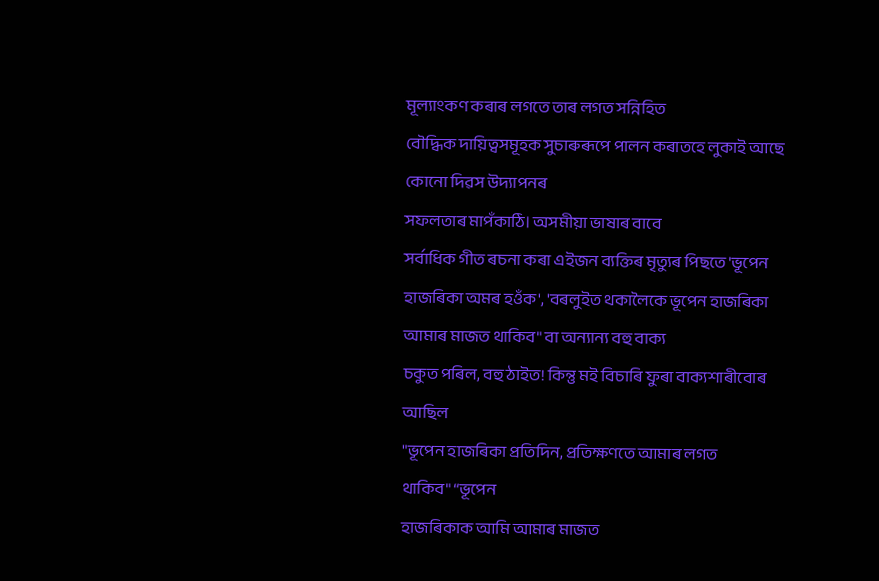মূল্যাংকণ কৰাৰ লগতে তাৰ লগত সন্নিহিত
বৌদ্ধিক দায়িত্বসমূহক সুচাৰুৰূপে পালন কৰাতহে লুকাই আছে কোনো দিৱস উদ্যাপনৰ
সফলতাৰ মাপঁকাঠি। অসমীয়া ভাষাৰ বাবে
সৰ্বাধিক গীত ৰচনা কৰা এইজন ব্যক্তিৰ মৃত্যুৰ পিছতে 'ভূপেন হাজৰিকা অমৰ হওঁক', 'বৰলুইত থকালৈকে ভূপেন হাজৰিকা আমাৰ মাজত থাকিব" বা অন্যান্য বহু বাক্য
চকুত পৰিল, বহু ঠাইত! কিন্তু মই বিচাৰি ফুৰা বাক্যশাৰীবোৰ আছিল
"ভূপেন হাজৰিকা প্রতিদিন, প্রতিক্ষণতে আমাৰ লগত
থাকিব" “ভূপেন
হাজৰিকাক আমি আমাৰ মাজত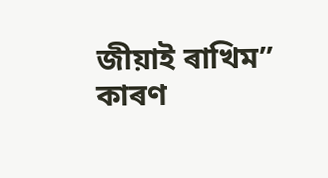জীয়াই ৰাখিম” কাৰণ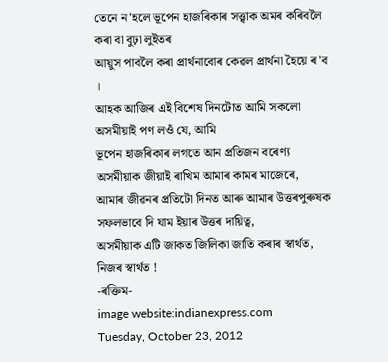তেনে ন'হলে ভূপেন হাজৰিকাৰ সত্ত্বাক অমৰ কৰিবলৈ কৰা বা বুঢ়া লুইতৰ
আয়ুস পাবলৈ কৰা প্রাৰ্থনাবোৰ কেৱল প্রাৰ্থনা হৈয়ে ৰ'ব ।
আহক আজিৰ এই বিশেষ দিনটোত আমি সকলো অসমীয়াই পণ লওঁ যে, আমি
ভূপেন হাজৰিকাৰ লগতে আন প্রতিজন বৰেণ্য অসমীয়াক জীয়াই ৰাখিম আমাৰ কামৰ মাজেৰে,
আমাৰ জীৱনৰ প্রতিটো দিনত আৰু আমাৰ উত্তৰপুৰুষক সফলভাবে দি যাম ইয়াৰ উত্তৰ দায়িত্ব,
অসমীয়াক এটি জাকত জিলিকা জাতি কৰাৰ স্বাৰ্থত, নিজৰ স্বাৰ্থত !
-ৰক্তিম-
image website:indianexpress.com
Tuesday, October 23, 2012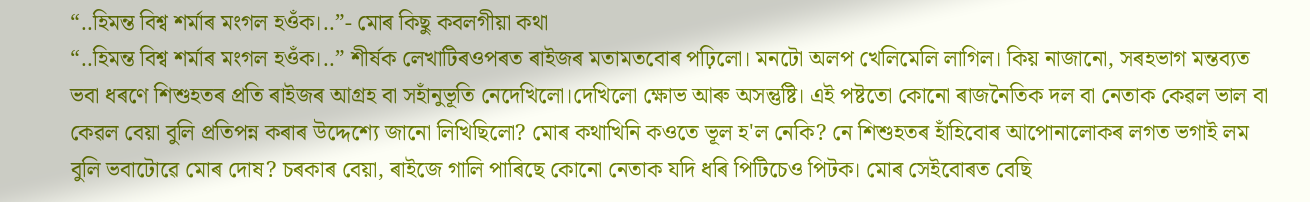“..হিমন্ত বিশ্ব শৰ্মাৰ মংগল হওঁক।..”- মোৰ কিছু কবলগীয়া কথা
“..হিমন্ত বিশ্ব শৰ্মাৰ মংগল হওঁক।..” শীৰ্ষক লেখাটিৰওপৰত ৰাইজৰ মতামতবোৰ পঢ়িলো। মনটো অলপ খেলিমেলি লাগিল। কিয় নাজানো, সৰহভাগ মন্তব্যত ভবা ধৰণে শিশুহতৰ প্রতি ৰাইজৰ আগ্রহ বা সহাঁনুভূতি নেদেখিলো।দেখিলো ক্ষোভ আৰু অসন্তুষ্টি। এই পষ্টতো কোনো ৰাজনৈতিক দল বা নেতাক কেৱল ভাল বা কেৱল বেয়া বুলি প্রতিপন্ন কৰাৰ উদ্দেশ্যে জানো লিখিছিলো? মোৰ কথাখিনি কওতে ভূল হ'ল নেকি? নে শিশুহতৰ হাঁহিবোৰ আপোনালোকৰ লগত ভগাই লম বুলি ভবাটোৱে মোৰ দোষ? চৰকাৰ বেয়া, ৰাইজে গালি পাৰিছে কোনো নেতাক যদি ধৰি পিটিচেও পিটক। মোৰ সেইবোৰত বেছি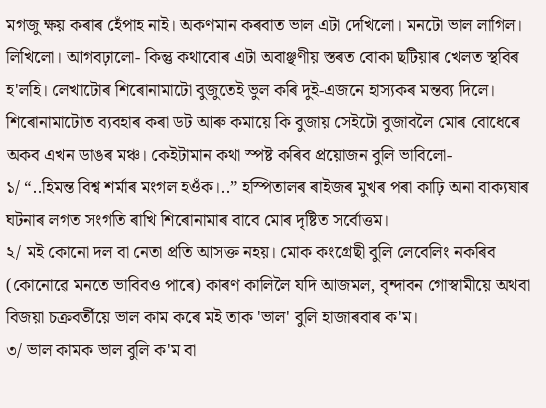মগজু ক্ষয় কৰাৰ হেঁপাহ নাই। অকণমান কৰবাত ভাল এটা দেখিলো। মনটো ভাল লাগিল। লিখিলো। আগবঢ়ালো- কিন্তু কথাবোৰ এটা অবাঞ্ছণীয় স্তৰত বোকা ছটিয়াৰ খেলত স্থবিৰ হ'লহি। লেখাটোৰ শিৰোনামাটো বুজুতেই ভুল কৰি দুই-এজনে হাস্যকৰ মন্তব্য দিলে। শিৰোনামাটোত ব্যবহাৰ কৰা ডট আৰু কমায়ে কি বুজায় সেইটো বুজাবলৈ মোৰ বোধেৰে অকব এখন ডাঙৰ মঞ্চ। কেইটামান কথা স্পষ্ট কৰিব প্রয়োজন বুলি ভাবিলো-
১/ “..হিমন্ত বিশ্ব শৰ্মাৰ মংগল হওঁক।..” হস্পিতালৰ ৰাইজৰ মুখৰ পৰা কাঢ়ি অনা বাক্যষাৰ ঘটনাৰ লগত সংগতি ৰাখি শিৰোনামাৰ বাবে মোৰ দৃষ্টিত সৰ্বোত্তম।
২/ মই কোনো দল বা নেতা প্রতি আসক্ত নহয়। মোক কংগ্রেছী বুলি লেবেলিং নকৰিব (কোনোৱে মনতে ভাবিবও পাৰে) কাৰণ কালিলৈ যদি আজমল, বৃন্দাবন গোস্বামীয়ে অথবা বিজয়া চক্রবৰ্তীয়ে ভাল কাম কৰে মই তাক 'ভাল' বুলি হাজাৰবাৰ ক'ম।
৩/ ভাল কামক ভাল বুলি ক'ম বা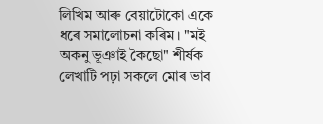লিখিম আৰু বেয়াটোকো একে ধৰে সমালোচনা কৰিম। "মই অকনু ভূঞাই কৈছো" শীৰ্ষক লেখাটি পঢ়া সকলে মোৰ ভাব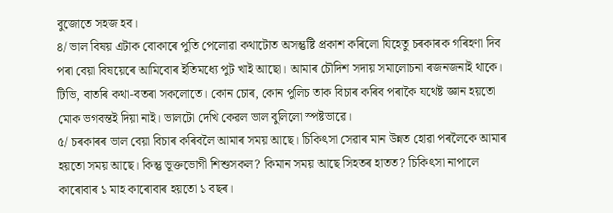বুজোতে সহজ হব।
৪/ ভাল বিষয় এটাক বোকাৰে পুতি পেলোৱা কথাটোত অসন্তুষ্টি প্রকাশ কৰিলো যিহেতু চৰকাৰক গৰিহণা দিব পৰা বেয়া বিষয়েৰে আমিবোৰ ইতিমধ্যে পুট খাই আছো। আমাৰ চৌদিশ সদায় সমালোচনা ৰজনজনাই থাকে। টিভি, বাতৰি কথা-বতৰা সকলোতে। কোন চোৰ, কোন পুলিচ তাক বিচাৰ কৰিব পৰাকৈ যথেষ্ট জ্ঞান হয়তো মোক ভগবন্তই দিয়া নাই। ভালটো দেখি কেৱল ভাল বুলিলো স্পষ্টভাৱে।
৫/ চৰকাৰৰ ভাল বেয়া বিচাৰ কৰিবলৈ আমাৰ সময় আছে। চিকিৎসা সেৱাৰ মান উন্নত হোৱা পৰলৈকে আমাৰ হয়তো সময় আছে। কিন্তু ভূক্তভোগী শিশুসকল? কিমান সময় আছে সিহতৰ হাতত? চিকিৎসা নাপালে কাৰোবাৰ ১ মাহ কাৰোবাৰ হয়তো ১ বছৰ।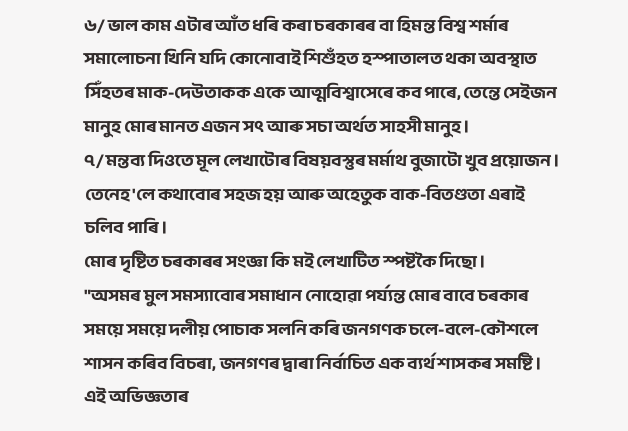৬/ ভাল কাম এটাৰ আঁত ধৰি কৰা চৰকাৰৰ বা হিমন্ত বিশ্ব শৰ্মাৰ সমালোচনা খিনি যদি কোনোবাই শিশুঁহত হস্পাতালত থকা অবস্থাত সিঁহতৰ মাক-দেউতাকক একে আত্মবিশ্বাসেৰে কব পাৰে, তেন্তে সেইজন মানুহ মোৰ মানত এজন সৎ আৰু সচা অৰ্থত সাহসী মানুহ।
৭/ মন্তব্য দিওতে মূল লেখাটোৰ বিষয়বস্তুৰ মৰ্মাথ বুজাটো খুব প্রয়োজন। তেনেহ'লে কথাবোৰ সহজ হয় আৰু অহেতুক বাক-বিতণ্ডতা এৰাই চলিব পাৰি।
মোৰ দৃষ্টিত চৰকাৰৰ সংজ্ঞা কি মই লেখাটিত স্পষ্টকৈ দিছো।
"অসমৰ মুল সমস্যাবোৰ সমাধান নোহোৱা পৰ্য্যন্ত মোৰ বাবে চৰকাৰ সময়ে সময়ে দলীয় পোচাক সলনি কৰি জনগণক চলে-বলে-কৌশলে শাসন কৰিব বিচৰা, জনগণৰ দ্বাৰা নিৰ্বাচিত এক ব্যৰ্থ শাসকৰ সমষ্টি। এই অভিজ্ঞতাৰ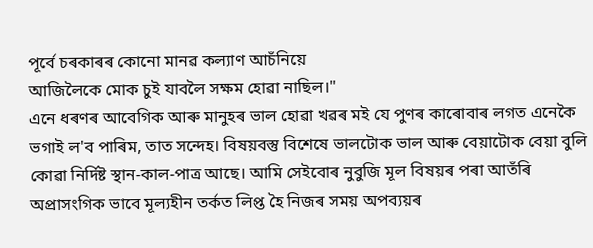পূৰ্বে চৰকাৰৰ কোনো মানৱ কল্যাণ আচঁনিয়ে
আজিলৈকে মোক চুই যাবলৈ সক্ষম হোৱা নাছিল।"
এনে ধৰণৰ আবেগিক আৰু মানুহৰ ভাল হোৱা খৱৰ মই যে পুণৰ কাৰোবাৰ লগত এনেকৈ ভগাই ল'ব পাৰিম, তাত সন্দেহ। বিষয়বস্তু বিশেষে ভালটোক ভাল আৰু বেয়াটোক বেয়া বুলি কোৱা নিৰ্দিষ্ট স্থান-কাল-পাত্র আছে। আমি সেইবোৰ নুবুজি মূল বিষয়ৰ পৰা আতঁৰি অপ্রাসংগিক ভাবে মূল্যহীন তৰ্কত লিপ্ত হৈ নিজৰ সময় অপব্যয়ৰ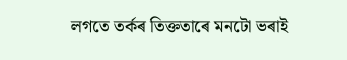লগতে তৰ্কৰ তিক্ততাৰে মনটো ভৰাই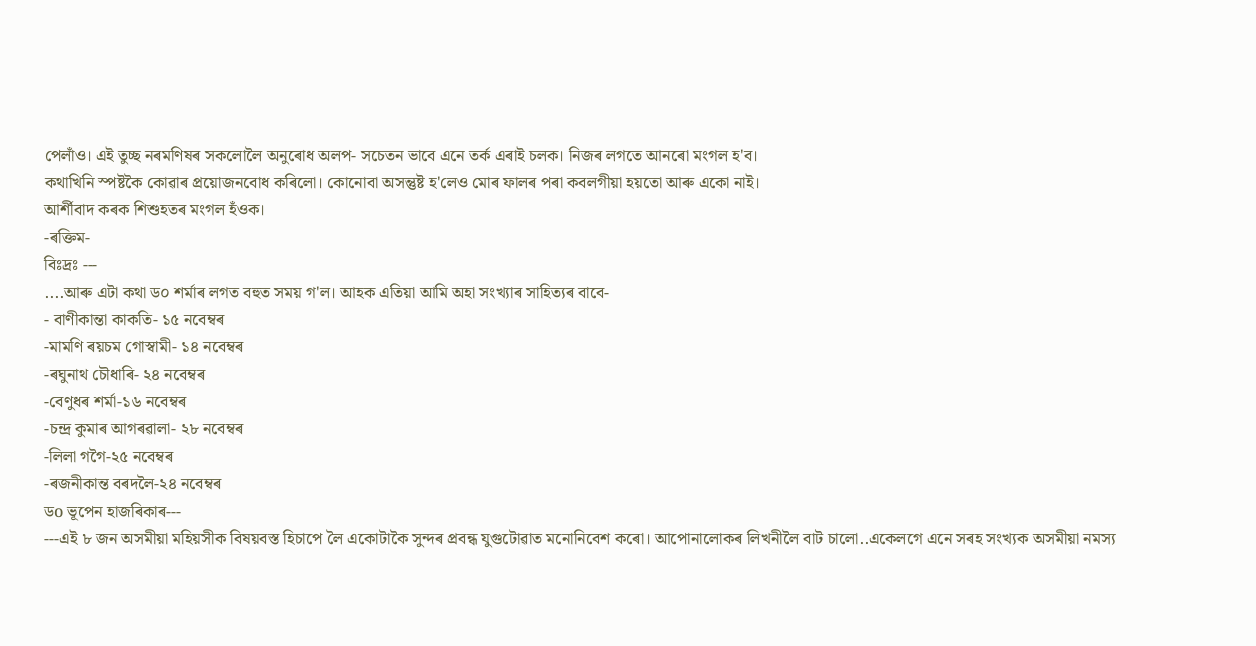পেলাঁও। এই তুচ্ছ নৰমণিষৰ সকলোলৈ অনুৰোধ অলপ- সচেতন ভাবে এনে তৰ্ক এৰাই চলক। নিজৰ লগতে আনৰো মংগল হ'ব।
কথাখিনি স্পষ্টকৈ কোৱাৰ প্রয়োজনবোধ কৰিলো। কোনোবা অসন্তুষ্ট হ'লেও মোৰ ফালৰ পৰা কবলগীয়া হয়তো আৰু একো নাই।
আৰ্শীবাদ কৰক শিশুহতৰ মংগল হঁওক।
-ৰক্তিম-
বিঃদ্রঃ ---
....আৰু এটা কথা ড০ শৰ্মাৰ লগত বহুত সময় গ'ল। আহক এতিয়া আমি অহা সংখ্যাৰ সাহিত্যৰ বাবে-
- বাণীকান্তা কাকতি- ১৫ নবেম্বৰ
-মামণি ৰয়চম গোস্বামী- ১৪ নবেম্বৰ
-ৰঘুনাথ চৌধাৰি- ২৪ নবেম্বৰ
-বেণুধৰ শৰ্মা-১৬ নবেম্বৰ
-চন্দ্র কুমাৰ আগৰৱালা- ২৮ নবেম্বৰ
-লিলা গগৈ-২৫ নবেম্বৰ
-ৰজনীকান্ত বৰদলৈ-২৪ নবেম্বৰ
ডo ভূপেন হাজৰিকাৰ---
---এই ৮ জন অসমীয়া মহিয়সীক বিষয়বস্ত হিচাপে লৈ একোটাকৈ সুন্দৰ প্রবন্ধ যুগুটোৱাত মনোনিবেশ কৰো। আপোনালোকৰ লিখনীলৈ বাট চালো..একেলগে এনে সৰহ সংখ্যক অসমীয়া নমস্য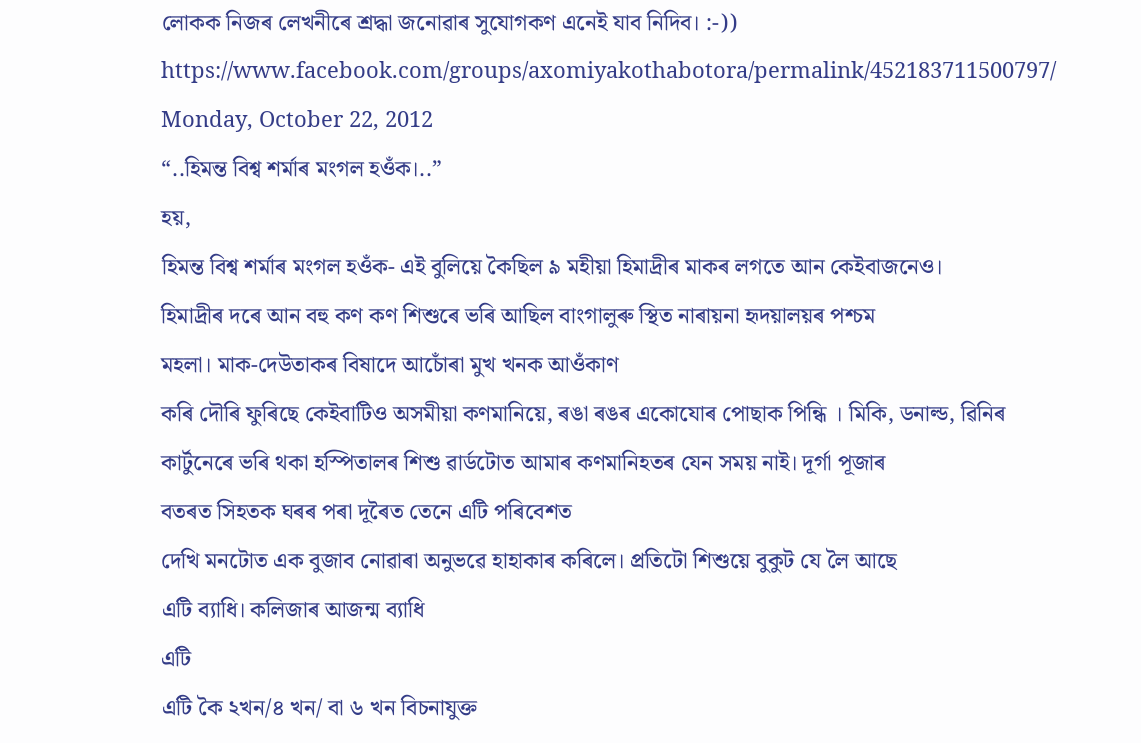লোকক নিজৰ লেখনীৰে শ্রদ্ধা জনোৱাৰ সুযোগকণ এনেই যাব নিদিব। :-))
https://www.facebook.com/groups/axomiyakothabotora/permalink/452183711500797/
Monday, October 22, 2012
“..হিমন্ত বিশ্ব শৰ্মাৰ মংগল হওঁক।..”
হয়,
হিমন্ত বিশ্ব শৰ্মাৰ মংগল হওঁক- এই বুলিয়ে কৈছিল ৯ মহীয়া হিমাদ্রীৰ মাকৰ লগতে আন কেইবাজনেও।
হিমাদ্রীৰ দৰে আন বহু কণ কণ শিশুৰে ভৰি আছিল বাংগালুৰু স্থিত নাৰায়না হৃদয়ালয়ৰ পশ্চম
মহলা। মাক-দেউতাকৰ বিষাদে আচোঁৰা মুখ খনক আওঁকাণ
কৰি দৌৰি ফুৰিছে কেইবাটিও অসমীয়া কণমানিয়ে, ৰঙা ৰঙৰ একোযোৰ পোছাক পিন্ধি । মিকি, ডনাল্ড, ৱিনিৰ
কাৰ্টুনেৰে ভৰি থকা হস্পিতালৰ শিশু ৱাৰ্ডটোত আমাৰ কণমানিহতৰ যেন সময় নাই। দূৰ্গা পূজাৰ
বতৰত সিহতক ঘৰৰ পৰা দূৰৈত তেনে এটি পৰিবেশত
দেখি মনটোত এক বুজাব নোৱাৰা অনুভৱে হাহাকাৰ কৰিলে। প্রতিটো শিশুয়ে বুকুট যে লৈ আছে
এটি ব্যাধি। কলিজাৰ আজন্ম ব্যাধি
এটি
এটি কৈ ২খন/৪ খন/ বা ৬ খন বিচনাযুক্ত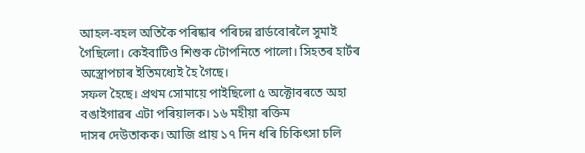আহল-বহল অতিকৈ পৰিষ্কাৰ পৰিচন্ন ৱাৰ্ডবোৰলৈ সুমাই
গৈছিলো। কেইবাটিও শিশুক টোপনিতে পালো। সিহতৰ হাৰ্টৰ অস্ত্রোপচাৰ ইতিমধ্যেই হৈ গৈছে।
সফল হৈছে। প্রথম সোমায়ে পাইছিলো ৫ অক্টোবৰতে অহা বঙাইগাৱৰ এটা পৰিয়ালক। ১৬ মহীয়া ৰক্তিম
দাসৰ দেউতাকক। আজি প্রায় ১৭ দিন ধৰি চিকিৎসা চলি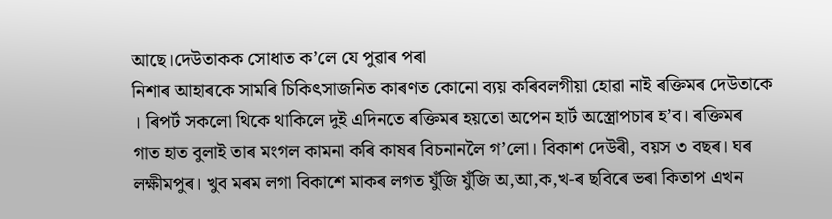আছে।দেউতাকক সোধাত ক’লে যে পুৱাৰ পৰা
নিশাৰ আহাৰকে সামৰি চিকিৎসাজনিত কাৰণত কোনো ব্যয় কৰিবলগীয়া হোৱা নাই ৰক্তিমৰ দেউতাকে
। ৰিপৰ্ট সকলো থিকে থাকিলে দুই এদিনতে ৰক্তিমৰ হয়তো অপেন হাৰ্ট অস্ত্রোপচাৰ হ’ব। ৰক্তিমৰ
গাত হাত বুলাই তাৰ মংগল কামনা কৰি কাষৰ বিচনানলৈ গ’লো। বিকাশ দেউৰী, বয়স ৩ বছৰ। ঘৰ
লক্ষীমপুৰ। খুব মৰম লগা বিকাশে মাকৰ লগত যুঁজি যুঁজি অ,আ,ক,খ-ৰ ছবিৰে ভৰা কিতাপ এখন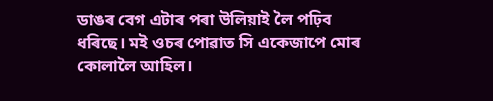ডাঙৰ বেগ এটাৰ পৰা উলিয়াই লৈ পঢ়িব ধৰিছে। মই ওচৰ পোৱাত সি একেজাপে মোৰ কোলালৈ আহিল।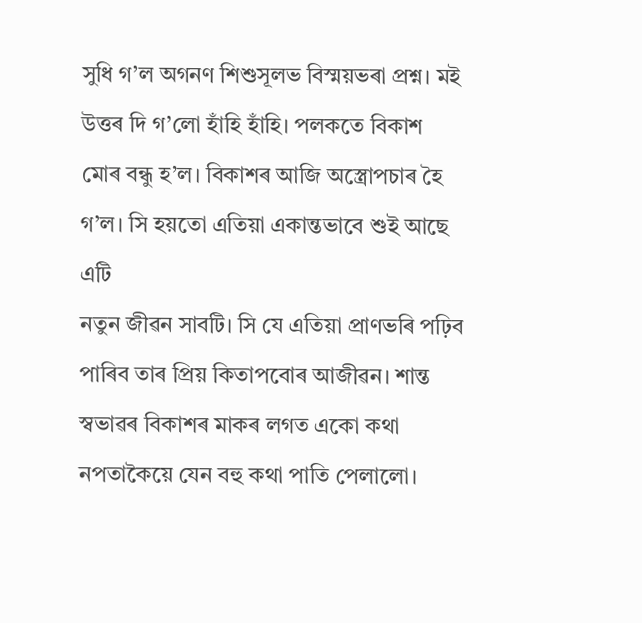সুধি গ’ল অগনণ শিশুসূলভ বিস্ময়ভৰা প্রশ্ন। মই উত্তৰ দি গ’লো হাঁহি হাঁহি। পলকতে বিকাশ
মোৰ বন্ধু হ’ল। বিকাশৰ আজি অস্ত্রোপচাৰ হৈ গ’ল। সি হয়তো এতিয়া একান্তভাবে শুই আছে এটি
নতুন জীৱন সাবটি। সি যে এতিয়া প্রাণভৰি পঢ়িব পাৰিব তাৰ প্রিয় কিতাপবোৰ আজীৱন। শান্ত
স্বভাৱৰ বিকাশৰ মাকৰ লগত একো কথা নপতাকৈয়ে যেন বহু কথা পাতি পেলালো।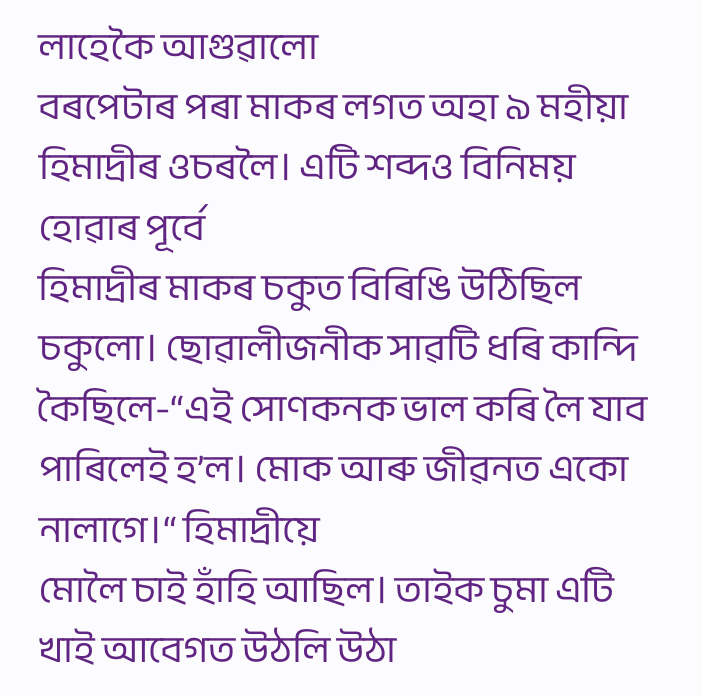লাহেকৈ আগুৱালো
বৰপেটাৰ পৰা মাকৰ লগত অহা ৯ মহীয়া হিমাদ্রীৰ ওচৰলৈ। এটি শব্দও বিনিময় হোৱাৰ পূৰ্বে
হিমাদ্রীৰ মাকৰ চকুত বিৰিঙি উঠিছিল চকুলো। ছোৱালীজনীক সাৱটি ধৰি কান্দি
কৈছিলে-“এই সোণকনক ভাল কৰি লৈ যাব পাৰিলেই হ’ল। মোক আৰু জীৱনত একো নালাগে।“ হিমাদ্রীয়ে
মোলৈ চাই হাঁহি আছিল। তাইক চুমা এটি খাই আবেগত উঠলি উঠা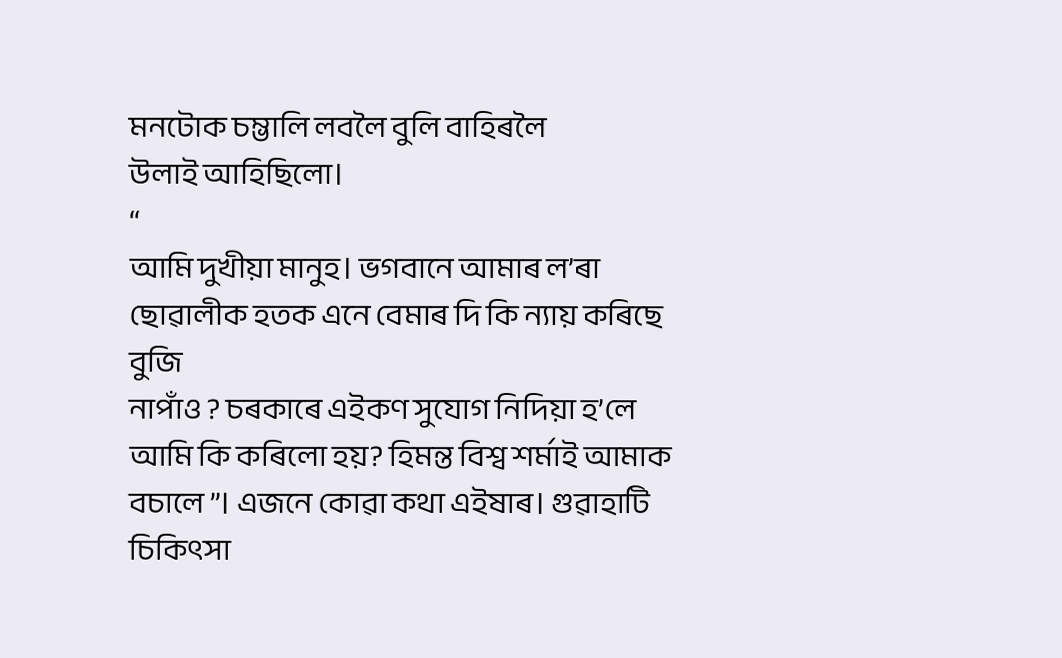মনটোক চম্ভালি লবলৈ বুলি বাহিৰলৈ
উলাই আহিছিলো।
“
আমি দুখীয়া মানুহ। ভগবানে আমাৰ ল’ৰা ছোৱালীক হতক এনে বেমাৰ দি কি ন্যায় কৰিছে বুজি
নাপাঁও ? চৰকাৰে এইকণ সুযোগ নিদিয়া হ’লে আমি কি কৰিলো হয়? হিমন্ত বিশ্ব শৰ্মাই আমাক
বচালে ”। এজনে কোৱা কথা এইষাৰ। গুৱাহাটি চিকিৎসা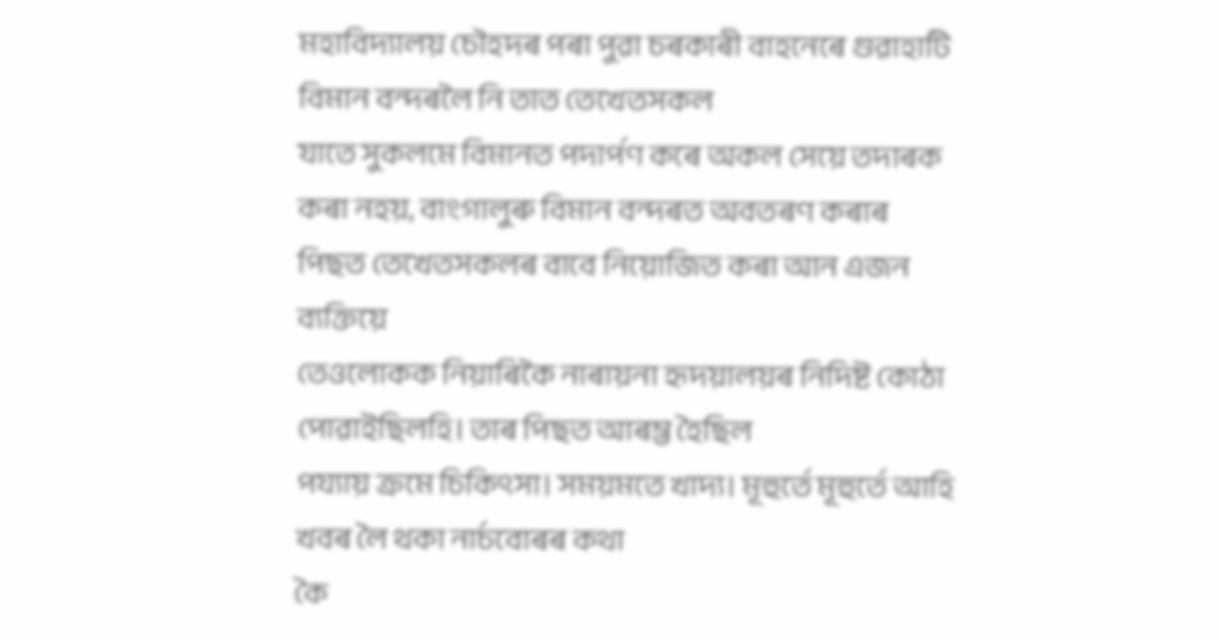মহাবিদ্যালয় চৌহদৰ পৰা পুৱা চৰকাৰী বাহনেৰে গুৱাহাটি বিমান বন্দৰলৈ নি তাত তেখেতসকল
যাতে সুকলমে বিমানত পদাৰ্পণ কৰে অকল সেয়ে তদাৰক কৰা নহয়, বাংগালুৰু বিমান বন্দৰত অবতৰণ কৰাৰ পিছত তেখেতসকলৰ বাবে নিয়োজিত কৰা আন এজন ব্যক্তিয়ে
তেওলোকক নিয়াৰিকৈ নাৰায়না হৃদয়ালয়ৰ নিদিষ্ট কোঠা পোৱাইছিলহি। তাৰ পিছত আৰম্ভ হৈছিল
পয্যায় ক্রমে চিকিৎসা। সময়মতে খাদ্য। মূহুৰ্তে মূহুৰ্তে আহি খবৰ লৈ থকা নাৰ্চবোৰৰ কথা
কৈ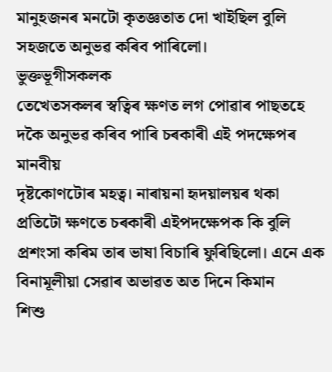মানুহজনৰ মনটো কৃতজ্ঞতাত দো খাইছিল বুলি সহজতে অনুভৱ কৰিব পাৰিলো।
ভুক্তভূগীসকলক
তেখেতসকলৰ স্বত্বিৰ ক্ষণত লগ পোৱাৰ পাছতহে দকৈ অনুভৱ কৰিব পাৰি চৰকাৰী এই পদক্ষেপৰ মানবীয়
দৃষ্টকোণটোৰ মহত্ব। নাৰায়না হৃদয়ালয়ৰ থকা প্রতিটো ক্ষণতে চৰকাৰী এইপদক্ষেপক কি বুলি
প্রশংসা কৰিম তাৰ ভাষা বিচাৰি ফুৰিছিলো। এনে এক বিনামূলীয়া সেৱাৰ অভাৱত অত দিনে কিমান
শিশু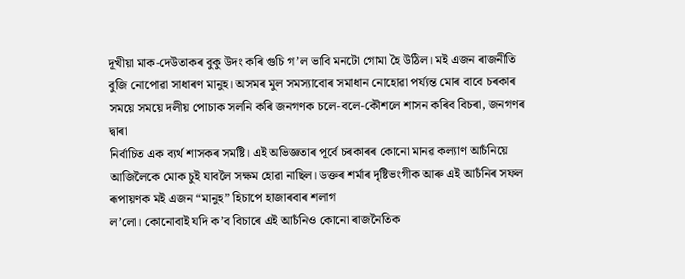দূখীয়া মাক-দেউতাকৰ বুকু উদং কৰি গুচি গ’ল ভাবি মনটো গোমা হৈ উঠিল। মই এজন ৰাজনীতি
বুজি নোপোৱা সাধাৰণ মানুহ। অসমৰ মুল সমস্যাবোৰ সমাধান নোহোৱা পৰ্য্যন্ত মোৰ বাবে চৰকাৰ
সময়ে সময়ে দলীয় পোচাক সলনি কৰি জনগণক চলে-বলে-কৌশলে শাসন কৰিব বিচৰা, জনগণৰ দ্বাৰা
নিৰ্বাচিত এক ব্যৰ্থ শাসকৰ সমষ্টি। এই অভিজ্ঞতাৰ পূৰ্বে চৰকাৰৰ কোনো মানৱ কল্যাণ আচঁনিয়ে
আজিলৈকে মোক চুই যাবলৈ সক্ষম হোৱা নাছিল। ডক্তৰ শৰ্মাৰ দৃষ্টিভংগীক আৰু এই আচঁনিৰ সফল
ৰূপায়ণক মই এজন “মানুহ” হিচাপে হাজাৰবাৰ শলাগ
ল’লো। কোনোবাই যদি ক’ব বিচাৰে এই আচঁনিও কোনো ৰাজনৈতিক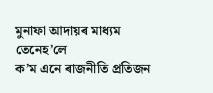মুনাফা আদায়ৰ মাধ্যম তেনেহ’লে
ক’ম এনে ৰাজনীতি প্রতিজন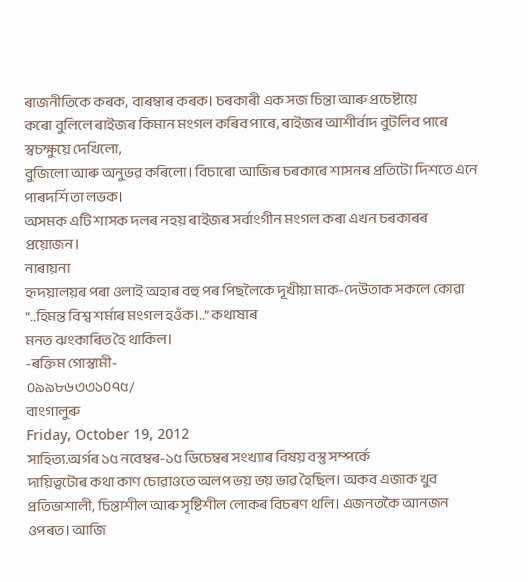ৰাজনীতিকে কৰক, বাৰম্বাৰ কৰক। চৰকাৰী এক সজ চিন্তা আৰু প্রচেষ্টায়ে
কৰো বুলিলে ৰাইজৰ কিমান মংগল কৰিব পাৰে, ৰাইজৰ আশীৰ্বাদ বুটলিব পাৰে স্বচক্ষুয়ে দেখিলো,
বুজিলো আৰু অনুভৱ কৰিলো। বিচাৰো আজিৰ চৰকাৰে শাসনৰ প্রতিটো দিশতে এনে পাৰদৰ্শিতা লভক।
অসমক এটি শাসক দলৰ নহয় ৰাইজৰ সৰ্বাংগীন মংগল কৰা এখন চৰকাৰৰ প্রয়োজন।
নাৰায়না
হৃদয়ালয়ৰ পৰা ওলাই অহাৰ বহু পৰ পিছলৈকে দূখীয়া মাক-দেউতাক সকলে কোৱা “..হিমন্ত বিশ্ব শৰ্মাৰ মংগল হওঁক।..” কথাষাৰ
মনত ঝংকাৰিত হৈ থাকিল।
-ৰক্তিম গোস্বামী-
০৯৯৮৬৩৩১০৭৫/
বাংগালুৰু
Friday, October 19, 2012
সাহিত্য.অৰ্গৰ ১৫ নবেম্বৰ-১৫ ডিচেম্বৰ সংখ্যাৰ বিষয় বস্তু সম্পৰ্কে
দায়িত্বটোৰ কথা কাণ চোৱাওতে অলপ ভয় ভয় ভাৱ হৈছিল। অকব এজাক খুব প্রতিভাশালী, চিন্তাশীল আৰু সৃষ্টিশীল লোকৰ বিচৰণ থলি। এজনতকৈ আনজন ওপৰত। আজি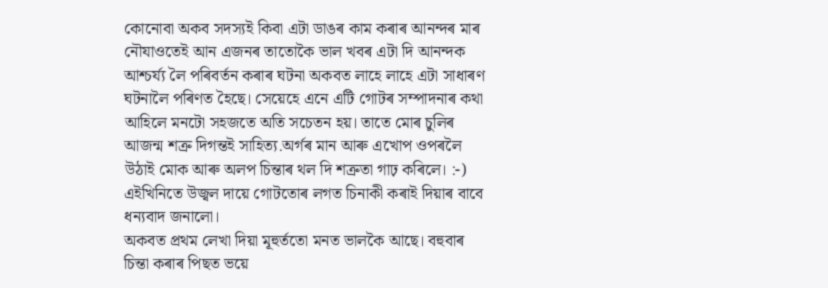কোনোবা অকব সদস্যই কিবা এটা ডাঙৰ কাম কৰাৰ আনন্দৰ মাৰ নৌযাওতেই আন এজনৰ তাতোকৈ ভাল খবৰ এটা দি আনন্দক আশ্চৰ্য্য লৈ পৰিবৰ্তন কৰাৰ ঘটনা অকবত লাহে লাহে এটা সাধাৰণ ঘটনালৈ পৰিণত হৈছে। সেয়েহে এনে এটি গোটৰ সম্পাদনাৰ কথা আহিলে মনটো সহজতে অতি সচেতন হয়। তাতে মোৰ চুলিৰ আজন্ম শত্রু দিগন্তই সাহিত্য.অৰ্গৰ মান আৰু এখোপ ওপৰলৈ উঠাই মোক আৰু অলপ চিন্তাৰ থল দি শত্রুতা গাঢ় কৰিলে। :-) এইখিনিতে উজ্বল দায়ে গোটতোৰ লগত চিনাকী কৰাই দিয়াৰ বাবে ধন্যবাদ জনালো।
অকবত প্রথম লেখা দিয়া মূহুৰ্ততো মনত ভালকৈ আছে। বহুবাৰ চিন্তা কৰাৰ পিছত ভয়ে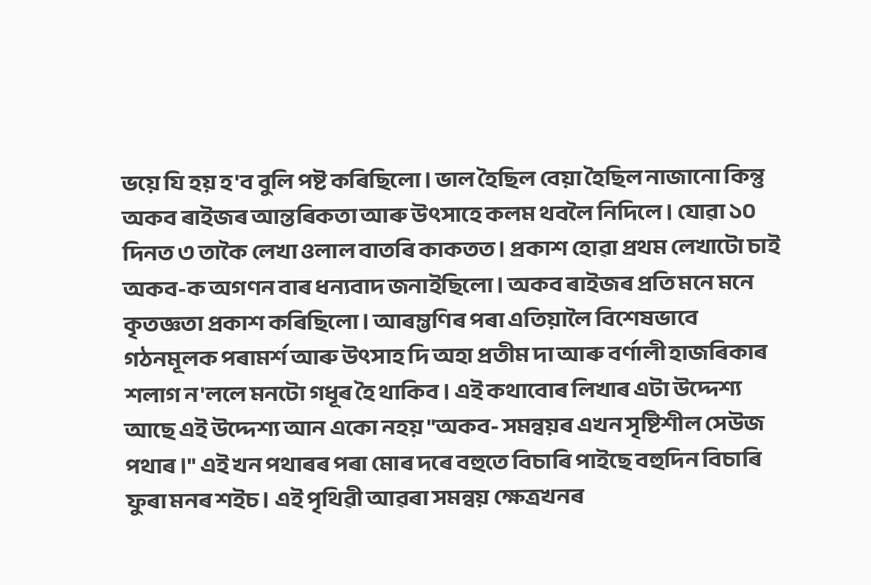ভয়ে যি হয় হ'ব বুলি পষ্ট কৰিছিলো। ভাল হৈছিল বেয়া হৈছিল নাজানো কিন্তু অকব ৰাইজৰ আন্তৰিকতা আৰু উৎসাহে কলম থবলৈ নিদিলে। যোৱা ১০ দিনত ৩ তাকৈ লেখা ওলাল বাতৰি কাকতত। প্রকাশ হোৱা প্রথম লেখাটো চাই অকব-ক অগণন বাৰ ধন্যবাদ জনাইছিলো। অকব ৰাইজৰ প্রতি মনে মনে কৃতজ্ঞতা প্রকাশ কৰিছিলো। আৰম্ভণিৰ পৰা এতিয়ালৈ বিশেষভাবে গঠনমূলক পৰামৰ্শ আৰু উৎসাহ দি অহা প্রতীম দা আৰু বৰ্ণালী হাজৰিকাৰ শলাগ ন'ললে মনটো গধূৰ হৈ থাকিব। এই কথাবোৰ লিখাৰ এটা উদ্দেশ্য আছে এই উদ্দেশ্য আন একো নহয় "অকব- সমন্বয়ৰ এখন সৃষ্টিশীল সেউজ পথাৰ।" এই খন পথাৰৰ পৰা মোৰ দৰে বহুতে বিচাৰি পাইছে বহুদিন বিচাৰি ফুৰা মনৰ শইচ। এই পৃথিৱী আৱৰা সমন্বয় ক্ষেত্রখনৰ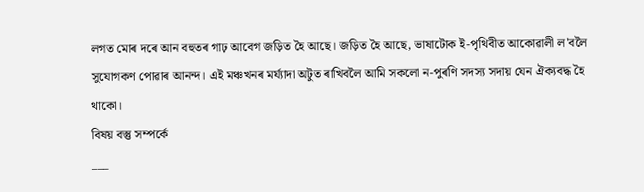লগত মোৰ দৰে আন বহুতৰ গাঢ় আবেগ জড়িত হৈ আছে। জড়িত হৈ আছে, ভাষাটোক ই-পৃথিবীত আকোৱালী ল'বলৈ সুযোগকণ পোৱাৰ আনন্দ। এই মঞ্চখনৰ মৰ্য্যাদা অটুত ৰাখিবলৈ আমি সকলো ন-পুৰণি সদস্য সদায় যেন ঐক্যবদ্ধ হৈ থাকো।
বিষয় বস্তু সম্পৰ্কে
___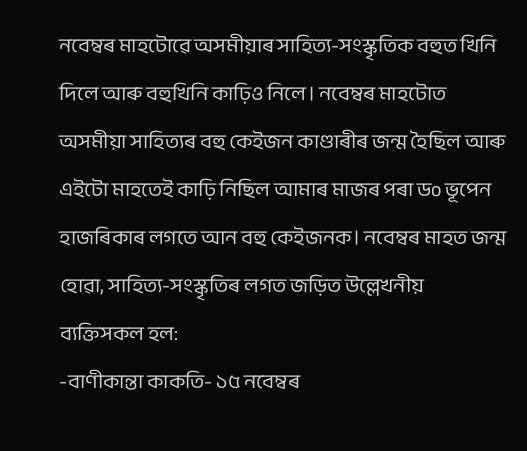নবেম্বৰ মাহটোৱে অসমীয়াৰ সাহিত্য-সংস্কৃতিক বহুত খিনি দিলে আৰু বহুখিনি কাঢ়িও নিলে। নবেম্বৰ মাহটোত অসমীয়া সাহিত্যৰ বহু কেইজন কাণ্ডাৰীৰ জন্ম হৈছিল আৰু এইটো মাহতেই কাঢ়ি নিছিল আমাৰ মাজৰ পৰা ডo ভূপেন হাজৰিকাৰ লগতে আন বহু কেইজনক। নবেম্বৰ মাহত জন্ম হোৱা, সাহিত্য-সংস্কৃতিৰ লগত জড়িত উল্লেখনীয় ব্যক্তিসকল হল:
-বাণীকান্তা কাকতি- ১৫ নবেম্বৰ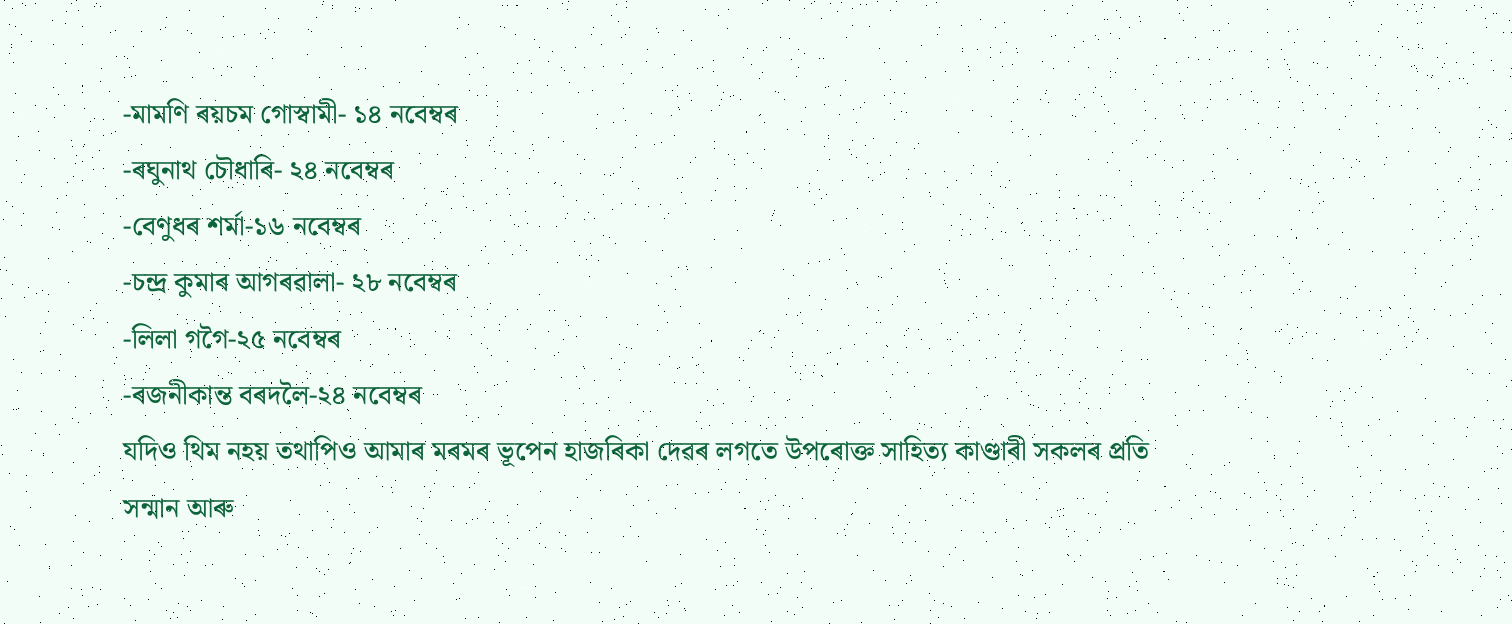-মামণি ৰয়চম গোস্বামী- ১৪ নবেম্বৰ
-ৰঘুনাথ চৌধাৰি- ২৪ নবেম্বৰ
-বেণুধৰ শৰ্মা-১৬ নবেম্বৰ
-চন্দ্র কুমাৰ আগৰৱালা- ২৮ নবেম্বৰ
-লিলা গগৈ-২৫ নবেম্বৰ
-ৰজনীকান্ত বৰদলৈ-২৪ নবেম্বৰ
যদিও থিম নহয় তথাপিও আমাৰ মৰমৰ ভূপেন হাজৰিকা দেৱৰ লগতে উপৰোক্ত সাহিত্য কাণ্ডাৰী সকলৰ প্রতি সন্মান আৰু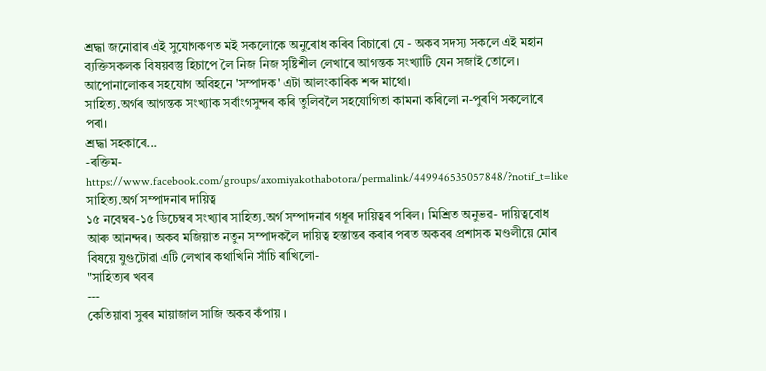শ্রদ্ধা জনোৱাৰ এই সুযোগকণত মই সকলোকে অনুৰোধ কৰিব বিচাৰো যে - অকব সদস্য সকলে এই মহান ব্যক্তিসকলক বিষয়বস্তু হিচাপে লৈ নিজ নিজ সৃষ্টিশীল লেখাৰে আগন্তক সংখ্যাটি যেন সজাই তোলে।
আপোনালোকৰ সহযোগ অবিহনে 'সম্পাদক' এটা আলংকাৰিক শব্দ মাথো।
সাহিত্য.অৰ্গৰ আগন্তক সংখ্যাক সৰ্বাংগসুন্দৰ কৰি তুলিবলৈ সহযোগিতা কামনা কৰিলো ন-পুৰণি সকলোৰে পৰা।
শ্রদ্ধা সহকাৰে...
-ৰক্তিম-
https://www.facebook.com/groups/axomiyakothabotora/permalink/449946535057848/?notif_t=like
সাহিত্য.অৰ্গ সম্পাদনাৰ দায়িত্ব
১৫ নবেম্বৰ-১৫ ডিচেম্বৰ সংখ্যাৰ সাহিত্য.অৰ্গ সম্পাদনাৰ গধূৰ দায়িত্বৰ পৰিল। মিশ্রিত অনুভৱ- দায়িত্ববোধ আৰু আনন্দৰ। অকব মজিয়াত নতুন সম্পাদকলৈ দায়িত্ব হস্তান্তৰ কৰাৰ পৰত অকবৰ প্রশাসক মণ্ডলীয়ে মোৰ বিষয়ে যুগুটোৱা এটি লেখাৰ কথাখিনি সাঁচি ৰাখিলো-
"সাহিত্যৰ খবৰ
---
কেতিয়াবা সুৰৰ মায়াজাল সাজি অকব কঁপায় ।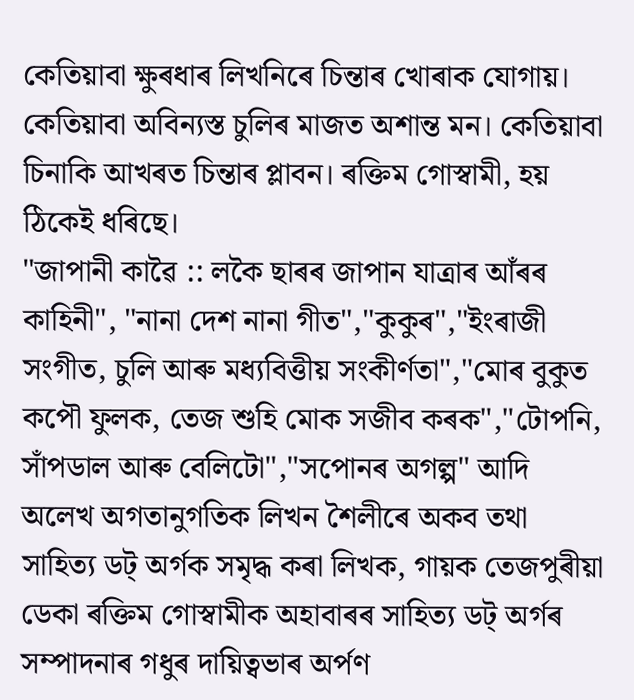কেতিয়াবা ক্ষুৰধাৰ লিখনিৰে চিন্তাৰ খোৰাক যোগায়। কেতিয়াবা অবিন্যস্ত চুলিৰ মাজত অশান্ত মন। কেতিয়াবা চিনাকি আখৰত চিন্তাৰ প্লাবন। ৰক্তিম গোস্বামী, হয় ঠিকেই ধৰিছে।
"জাপানী কাৱৈ :: লকৈ ছাৰৰ জাপান যাত্রাৰ আঁৰৰ কাহিনী", "নানা দেশ নানা গীত","কুকুৰ","ইংৰাজী সংগীত, চুলি আৰু মধ্যবিত্তীয় সংকীৰ্ণতা","মোৰ বুকুত কপৌ ফুলক, তেজ শুহি মোক সজীব কৰক","টোপনি, সাঁপডাল আৰু বেলিটো","সপোনৰ অগল্প" আদি অলেখ অগতানুগতিক লিখন শৈলীৰে অকব তথা সাহিত্য ডট্ অৰ্গক সমৃদ্ধ কৰা লিখক, গায়ক তেজপুৰীয়া ডেকা ৰক্তিম গোস্বামীক অহাবাৰৰ সাহিত্য ডট্ অৰ্গৰ সম্পাদনাৰ গধুৰ দায়িত্বভাৰ অৰ্পণ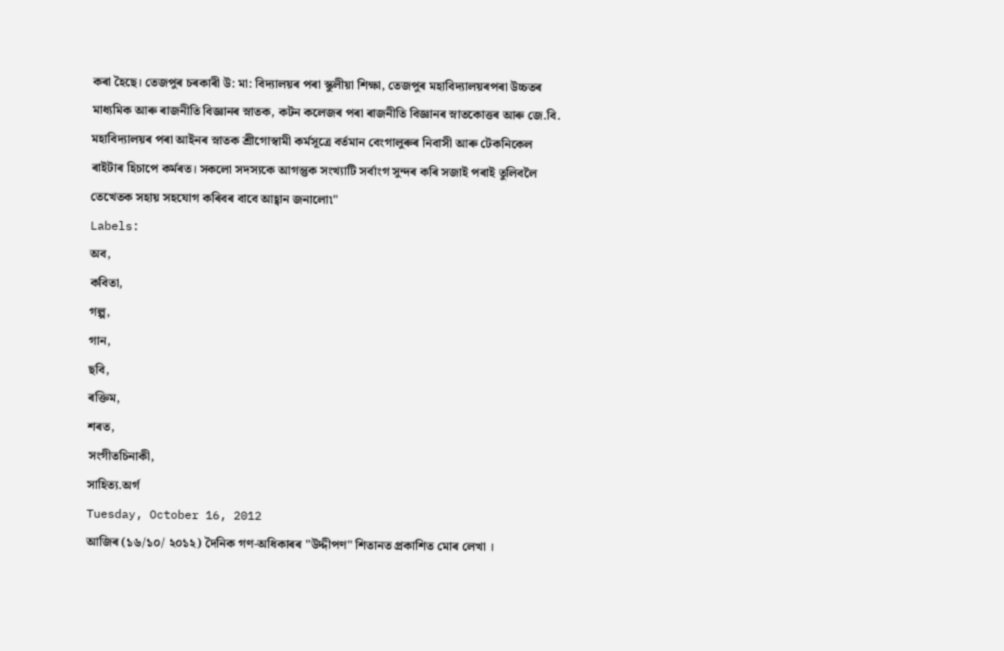কৰা হৈছে। তেজপুৰ চৰকাৰী উ: মা: বিদ্যালয়ৰ পৰা স্কুলীয়া শিক্ষা, তেজপুৰ মহাবিদ্যালয়ৰপৰা উচ্চতৰ মাধ্যমিক আৰু ৰাজনীতি বিজ্ঞানৰ স্নাতক, কটন কলেজৰ পৰা ৰাজনীতি বিজ্ঞানৰ স্নাতকোত্তৰ আৰু জে.বি. মহাবিদ্যালয়ৰ পৰা আইনৰ স্নাতক শ্ৰীগোস্বামী কৰ্মসূত্রে বৰ্তমান বেংগালুৰুৰ নিবাসী আৰু টেকনিকেল ৰাইটাৰ হিচাপে কৰ্মৰত। সকলো সদস্যকে আগন্তুক সংখ্যাটি সৰ্বাংগ সুন্দৰ কৰি সজাই পৰাই তুলিবলৈ তেখেতক সহায় সহযোগ কৰিবৰ বাবে আহ্বান জনালো৷"
Labels:
অব,
কবিতা,
গল্প,
গান,
ছবি,
ৰক্তিম,
শৰত,
সংগীতচিনাকী,
সাহিত্য.অৰ্গ
Tuesday, October 16, 2012
আজিৰ (১৬/১০/ ২০১২) দৈনিক গণ-অধিকাৰৰ "উদ্দীপণ" শিতানত প্রকাশিত মোৰ লেখা ।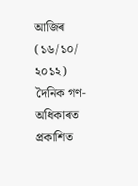আজিৰ (১৬/১০/ ২০১২) দৈনিক গণ-অধিকাৰত প্রকাশিত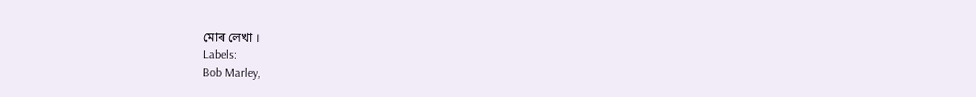মোৰ লেখা ।
Labels:
Bob Marley,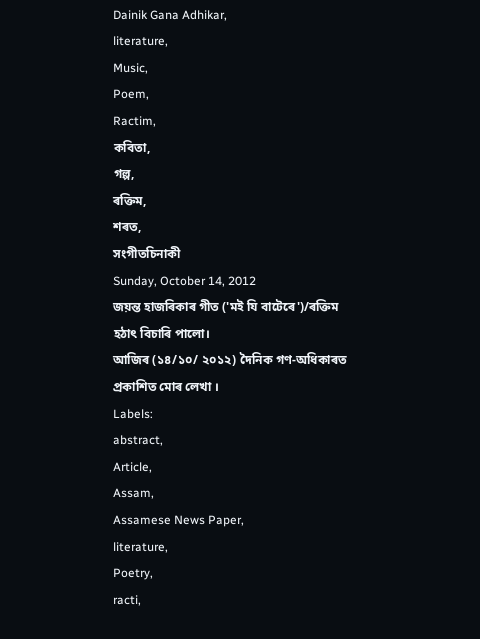Dainik Gana Adhikar,
literature,
Music,
Poem,
Ractim,
কবিতা,
গল্প,
ৰক্তিম,
শৰত,
সংগীতচিনাকী
Sunday, October 14, 2012
জয়ন্ত হাজৰিকাৰ গীত ('মই যি বাটেৰে')/ৰক্তিম
হঠাৎ বিচাৰি পালো।
আজিৰ (১৪/১০/ ২০১২) দৈনিক গণ-অধিকাৰত প্রকাশিত মোৰ লেখা ।
Labels:
abstract,
Article,
Assam,
Assamese News Paper,
literature,
Poetry,
racti,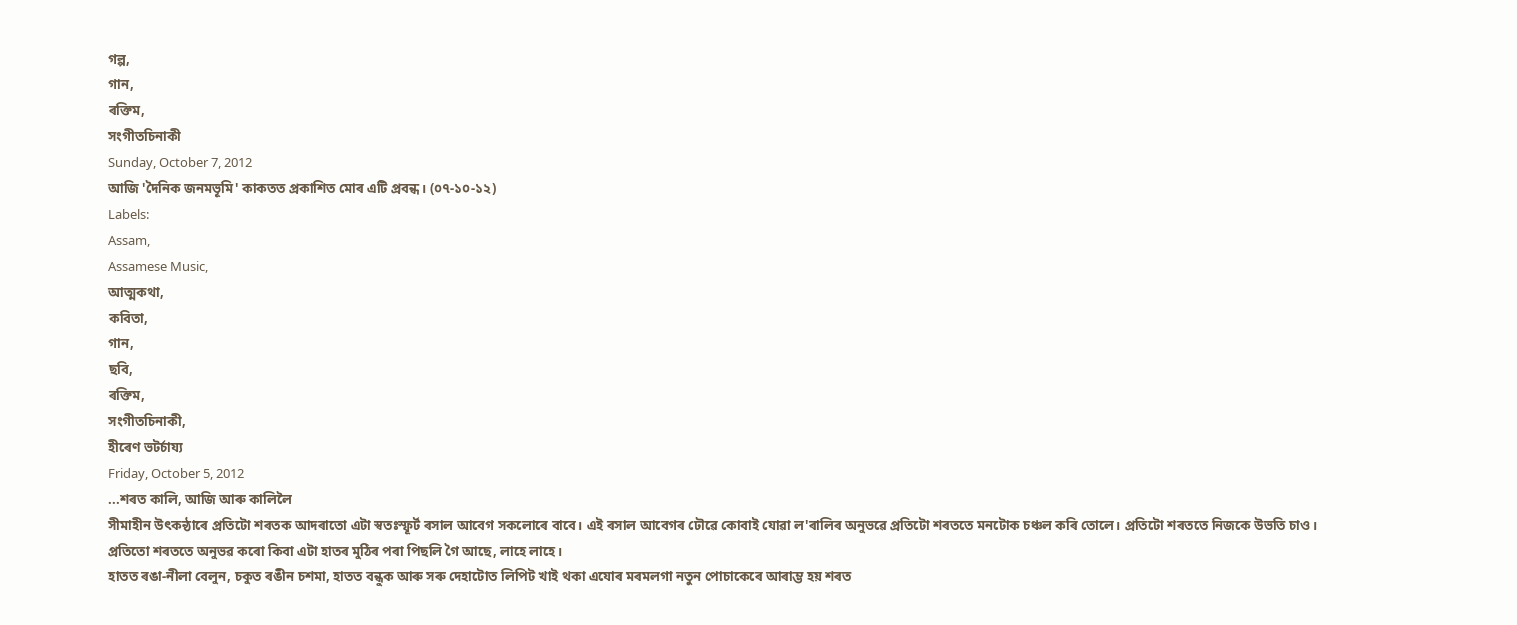গল্প,
গান,
ৰক্তিম,
সংগীতচিনাকী
Sunday, October 7, 2012
আজি 'দৈনিক জনমভূমি' কাকতত প্রকাশিত মোৰ এটি প্রবন্ধ। (০৭-১০-১২)
Labels:
Assam,
Assamese Music,
আত্মকথা,
কবিতা,
গান,
ছবি,
ৰক্তিম,
সংগীতচিনাকী,
হীৰেণ ভটৰ্চায্য
Friday, October 5, 2012
...শৰত কালি, আজি আৰু কালিলৈ
সীমাহীন উৎকন্ঠাৰে প্রতিটো শৰতক আদৰাতো এটা স্বতঃস্ফূৰ্ট ৰসাল আবেগ সকলোৰে বাবে। এই ৰসাল আবেগৰ ঢৌৱে কোবাই যোৱা ল'ৰালিৰ অনুভৱে প্রতিটো শৰততে মনটোক চঞ্চল কৰি তোলে। প্রতিটো শৰততে নিজকে উভতি চাও। প্রতিতো শৰততে অনুভৱ কৰো কিবা এটা হাতৰ মুঠিৰ পৰা পিছলি গৈ আছে, লাহে লাহে।
হাতত ৰঙা-নীলা বেলুন, চকুত ৰঙীন চশমা, হাতত বন্ধুক আৰু সৰু দেহাটোত লিপিট খাই থকা এযোৰ মৰমলগা নতুন পোচাকেৰে আৰাম্ভ হয় শৰত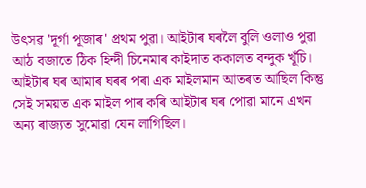উৎসৱ 'দূৰ্গা পূজাৰ' প্রথম পুৱা। আইটাৰ ঘৰলৈ বুলি ওলাও পুৱা আঠ বজাতে ঠিক হিন্দী চিনেমাৰ কাইদাত ককালত বন্দুক খূঁচি। আইটাৰ ঘৰ আমাৰ ঘৰৰ পৰা এক মাইলমান আতৰত আছিল কিন্তু সেই সময়ত এক মাইল পাৰ কৰি আইটাৰ ঘৰ পোৱা মানে এখন অন্য ৰাজ্যত সুমোৱা যেন লাগিছিল।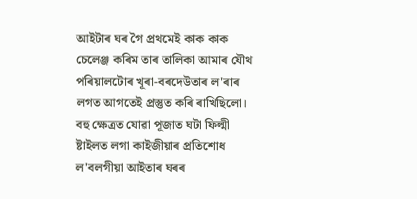আইটাৰ ঘৰ গৈ প্রথমেই কাক কাক চেলেঞ্জ কৰিম তাৰ তালিকা আমাৰ যৌথ পৰিয়ালটোৰ খূৰা-বৰদেউতাৰ ল'ৰাৰ লগত আগতেই প্রস্তুত কৰি ৰাখিছিলো। বহু ক্ষেত্রত যোৱা পূজাত ঘটা ফিল্মী ষ্টাইলত লগা কাইজীয়াৰ প্রতিশোধ ল'বলগীয়া আইতাৰ ঘৰৰ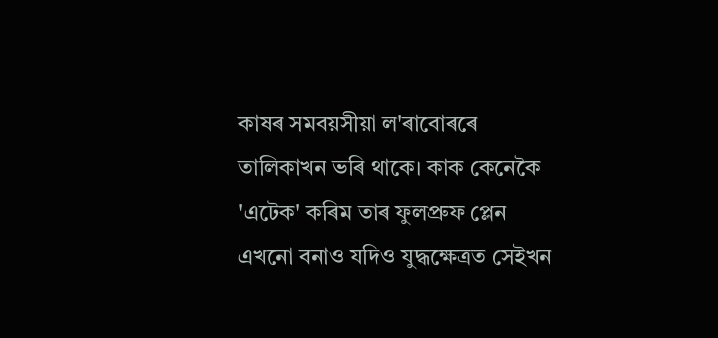কাষৰ সমবয়সীয়া ল'ৰাবোৰৰে তালিকাখন ভৰি থাকে। কাক কেনেকৈ 'এটেক' কৰিম তাৰ ফুলপ্রুফ প্লেন এখনো বনাও যদিও যুদ্ধক্ষেত্রত সেইখন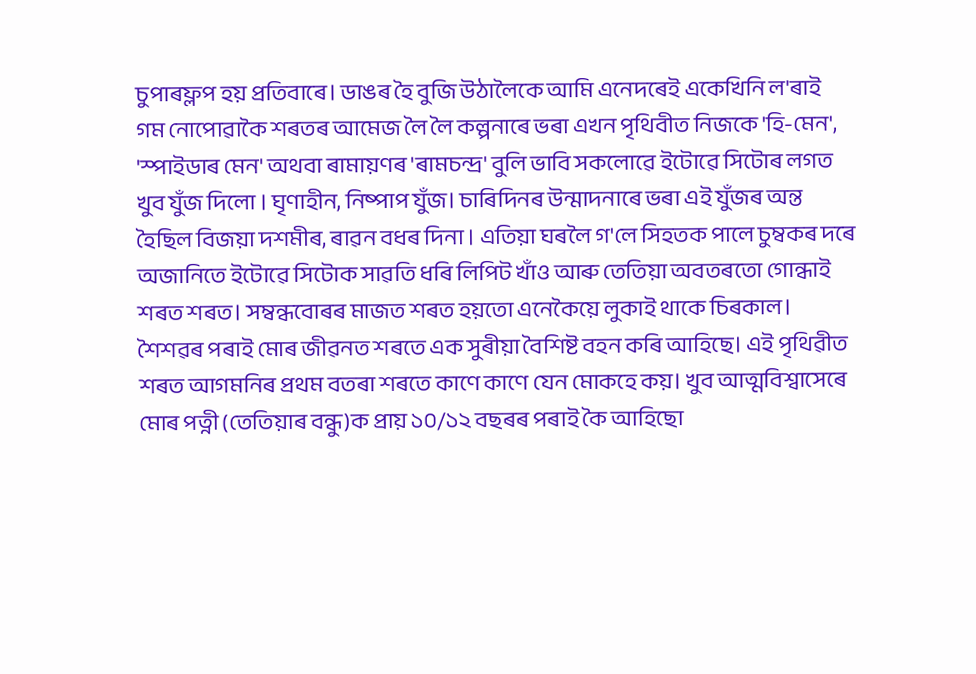চুপাৰফ্লপ হয় প্রতিবাৰে। ডাঙৰ হৈ বুজি উঠালৈকে আমি এনেদৰেই একেখিনি ল'ৰাই
গম নোপোৱাকৈ শৰতৰ আমেজ লৈ লৈ কল্পনাৰে ভৰা এখন পৃথিবীত নিজকে 'হি-মেন', 'স্পাইডাৰ মেন' অথবা ৰামায়ণৰ 'ৰামচন্দ্র' বুলি ভাবি সকলোৱে ইটোৱে সিটোৰ লগত খুব যুঁজ দিলো । ঘৃণাহীন, নিষ্পাপ যুঁজ। চাৰিদিনৰ উন্মাদনাৰে ভৰা এই যুঁজৰ অন্ত হৈছিল বিজয়া দশমীৰ, ৰাৱন বধৰ দিনা । এতিয়া ঘৰলৈ গ'লে সিহতক পালে চুম্বকৰ দৰে অজানিতে ইটোৱে সিটোক সাৱতি ধৰি লিপিট খাঁও আৰু তেতিয়া অবতৰতো গোন্ধাই শৰত শৰত। সম্বন্ধবোৰৰ মাজত শৰত হয়তো এনেকৈয়ে লুকাই থাকে চিৰকাল।
শৈশৱৰ পৰাই মোৰ জীৱনত শৰতে এক সুৰীয়া বৈশিষ্ট বহন কৰি আহিছে। এই পৃথিৱীত শৰত আগমনিৰ প্রথম বতৰা শৰতে কাণে কাণে যেন মোকহে কয়। খুব আত্মবিশ্বাসেৰে মোৰ পত্নী (তেতিয়াৰ বন্ধু)ক প্রায় ১০/১২ বছৰৰ পৰাই কৈ আহিছো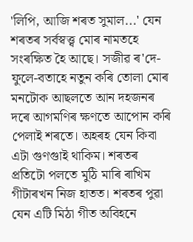'লিপি, আজি শৰত সুমাল...' যেন শৰতৰ সৰ্বস্বত্ত্ব মোৰ নামতহে সংৰক্ষিত হৈ আছে। সজীৱ ৰ'দে-ফুলে-বতাহে নতুন কৰি তোলা মোৰ মনটোক আছলতে আন দহজনৰ দৰে আগমণিৰ ক্ষণতে আপোন কৰি পেলাই শৰতে। অহৰহ যেন কিবা এটা গুণগুাই থাকিম। শৰতৰ প্রতিটো পলতে মুঠি মাৰি ৰাখিম গীটাৰখন নিজ হাতত। শৰতৰ পুৱা যেন এটি মিঠা গীত অবিহনে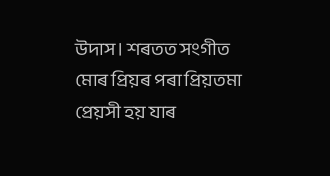উদাস। শৰতত সংগীত মোৰ প্রিয়ৰ পৰা প্রিয়তমা প্রেয়সী হয় যাৰ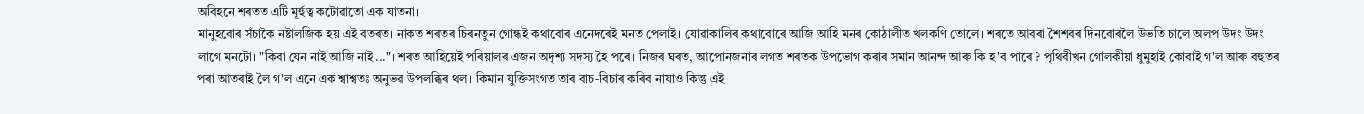অবিহনে শৰতত এটি মূৰ্হুত্ব কটোৱাতো এক যাতনা।
মানুহবোৰ সঁচাকৈ নষ্টালজিক হয় এই বতৰত। নাকত শৰতৰ চিৰনতুন গোন্ধই কথাবোৰ এনেদৰেই মনত পেলাই। যোৱাকালিৰ কথাবোৰে আজি আহি মনৰ কোঠালীত খলকণি তোলে। শৰতে আবৰা শৈশবৰ দিনবোৰলৈ উভতি চালে অলপ উদং উদং লাগে মনটো। "কিবা যেন নাই আজি নাই..."। শৰত আহিয়েই পৰিয়ালৰ এজন অদৃশ্য সদস্য হৈ পৰে। নিজৰ ঘৰত, আপোনজনাৰ লগত শৰতক উপভোগ কৰাৰ সমান আনন্দ আৰু কি হ'ব পাৰে ? পৃথিবীখন গোলকীয়া ধুমুহাই কোবাই গ'ল আৰু বহুতৰ পৰা আতৰাই লৈ গ'ল এনে এক শ্বাশ্বতঃ অনুভৱ উপলব্ধিৰ থল। কিমান যুক্তিসংগত তাৰ বাচ-বিচাৰ কৰিব নাযাও কিন্তু এই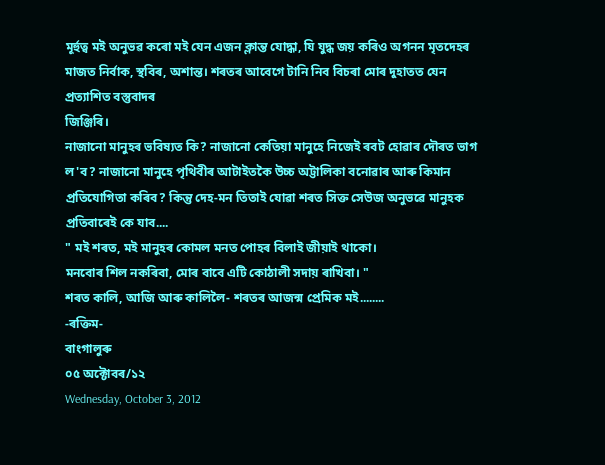মূৰ্হুত্ব মই অনুভৱ কৰো মই যেন এজন ক্লান্ত যোদ্ধা, যি যুদ্ধ জয় কৰিও অগনন মৃতদেহৰ মাজত নিৰ্বাক, স্থবিৰ, অশান্ত। শৰতৰ আবেগে টানি নিব বিচৰা মোৰ দুহাতত যেন প্রত্যাশিত বস্তুবাদৰ
জিঞ্জিৰি।
নাজানো মানুহৰ ভবিষ্যত কি? নাজানো কেতিয়া মানুহে নিজেই ৰবট হোৱাৰ দৌৰত ভাগ ল'ব? নাজানো মানুহে পৃথিবীৰ আটাইতকৈ উচ্চ অট্টালিকা বনোৱাৰ আৰু কিমান প্রতিযোগিতা কৰিব? কিন্তু দেহ-মন তিতাই যোৱা শৰত সিক্ত সেউজ অনুভৱে মানুহক প্রতিবাৰেই কে যাব....
" মই শৰত, মই মানুহৰ কোমল মনত পোহৰ বিলাই জীয়াই থাকো।
মনবোৰ শিল নকৰিবা, মোৰ বাবে এটি কোঠালী সদায় ৰাখিবা। "
শৰত কালি, আজি আৰু কালিলৈ- শৰতৰ আজন্ম প্রেমিক মই........
-ৰক্তিম-
বাংগালুৰু
০৫ অক্টোবৰ/১২
Wednesday, October 3, 2012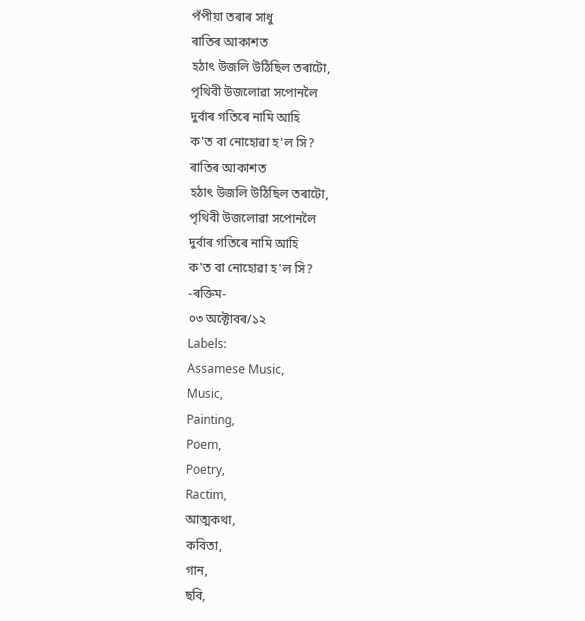পঁপীয়া তৰাৰ সাধু
ৰাতিৰ আকাশত
হঠাৎ উজলি উঠিছিল তৰাটো,
পৃথিবী উজলোৱা সপোনলৈ
দুৰ্বাৰ গতিৰে নামি আহি
ক'ত বা নোহোৱা হ'ল সি?
ৰাতিৰ আকাশত
হঠাৎ উজলি উঠিছিল তৰাটো,
পৃথিবী উজলোৱা সপোনলৈ
দুৰ্বাৰ গতিৰে নামি আহি
ক'ত বা নোহোৱা হ'ল সি?
-ৰক্তিম-
০৩ অক্টোবৰ/১২
Labels:
Assamese Music,
Music,
Painting,
Poem,
Poetry,
Ractim,
আত্মকথা,
কবিতা,
গান,
ছবি,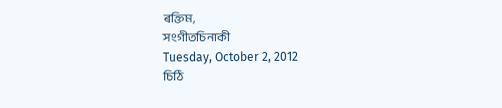ৰক্তিম,
সংগীতচিনাকী
Tuesday, October 2, 2012
চিঠি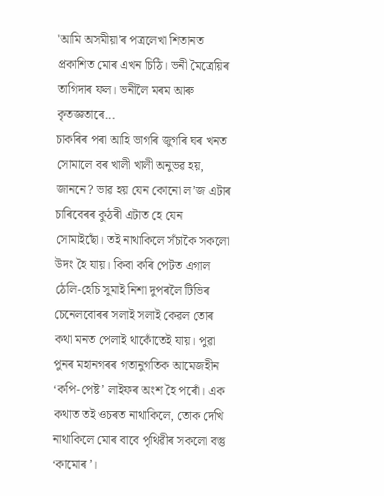'আমি অসমীয়া'ৰ পত্রলেখা শিতানত প্রকাশিত মোৰ এখন চিঠি। ভনী মৈত্রেয়িৰ তাগিদাৰ ফল। ভনীলৈ মৰম আৰু কৃতজ্ঞতাৰে...
চাকৰিৰ পৰা আহি ভাগৰি জুগৰি ঘৰ খনত সোমালে বৰ খালী খালী অনুভৱ হয়, জাননে? ভাৱ হয় যেন কোনো ল’জ এটাৰ চাৰিবেৰৰ কুঠৰী এটাত হে যেন সোমাইছোঁ। তই নাথাকিলে সঁচাকৈ সকলো উদং হৈ যায়। কিবা কৰি পেটত এগাল ঠেলি-হেচি সুমাই নিশা দুপৰলৈ টিভিৰ চেনেলবোৰৰ সলাই সলাই কেৱল তোৰ কথা মনত পেলাই থাকোঁতেই যায়। পুৱা পুনৰ মহানগৰৰ গতানুগতিক আমেজহীন ‘কপি-পেষ্ট’ লাইফৰ অংশ হৈ পৰোঁ। এক কথাত তই ওচৰত নাথাকিলে, তোক দেখি নাথাকিলে মোৰ বাবে পৃথিৱীৰ সকলো বস্তু ‘কামোৰ’।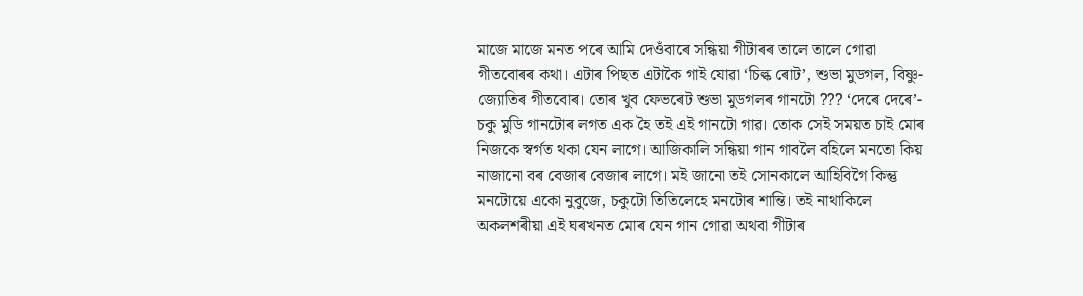মাজে মাজে মনত পৰে আমি দেওঁবাৰে সন্ধিয়া গীটাৰৰ তালে তালে গোৱা গীতবোৰৰ কথা। এটাৰ পিছত এটাকৈ গাই যোৱা ‘চিল্ক ৰোট’, শুভা মুডগল, বিষ্ণু-জ্যোতিৰ গীতবোৰ। তোৰ খুব ফেভৰেট শুভা মুডগলৰ গানটো ??? ‘দেৰে দেৰে’- চকু মুডি গানটোৰ লগত এক হৈ তই এই গানটো গাৱ। তোক সেই সময়ত চাই মোৰ নিজকে স্বৰ্গত থকা যেন লাগে। আজিকালি সন্ধিয়া গান গাবলৈ বহিলে মনতো কিয় নাজানো বৰ বেজাৰ বেজাৰ লাগে। মই জানো তই সোনকালে আহিবিগৈ কিন্তু মনটোয়ে একো নুবুজে, চকুটো তিতিলেহে মনটোৰ শান্তি। তই নাথাকিলে অকলশৰীয়া এই ঘৰখনত মোৰ যেন গান গোৱা অথবা গীটাৰ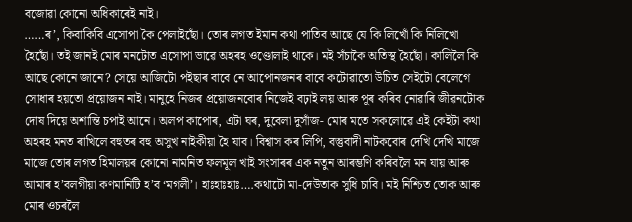বজোৱা কোনো অধিকাৰেই নাই।
……ৰ’, কিবাকিবি এসোপা কৈ পেলাইছোঁ। তোৰ লগত ইমান কথা পাতিব আছে যে কি লিখোঁ কি নিলিখো হৈছোঁ। তই জানই মোৰ মনটোত এসোপা ভাৱে অহৰহ ওণ্ডোলাই থাকে। মই সঁচাকৈ অতিস্থ হৈছোঁ। কালিলৈ কি আছে কোনে জানে? সেয়ে আজিটো পইছাৰ বাবে নে আপোনজনৰ বাবে কটোৱাতো উচিত সেইটো বেলেগে সোধাৰ হয়তো প্রয়োজন নাই। মানুহে নিজৰ প্রয়োজনবোৰ নিজেই বঢ়াই লয় আৰু পূৰ কৰিব নোৱাৰি জীৱনটোক দোষ দিয়ে অশান্তি চপাই আনে। অলপ কাপোৰ, এটা ঘৰ, দুবেলা দুসাঁজ- মোৰ মতে সকলোৱে এই কেইটা কথা অহৰহ মনত ৰাখিলে বহুতৰ বহু অসুখ নাইকীয়া হৈ যাব। বিশ্বাস কৰ লিপি, বস্তুবাদী নাটকবোৰ দেখি দেখি মাজে মাজে তোৰ লগত হিমালয়ৰ কোনো নামনিত ফলমূল খাই সংসাৰৰ এক নতুন আৰম্ভণি কৰিবলৈ মন যায় আৰু আমাৰ হ’বলগীয়া কণমানিটি হ’ব ‘মগলী’। হাঃহাঃহাঃ….কথাটো মা-দেউতাক সুধি চাবি। মই নিশ্চিত তোক আৰু মোৰ ওচৰলৈ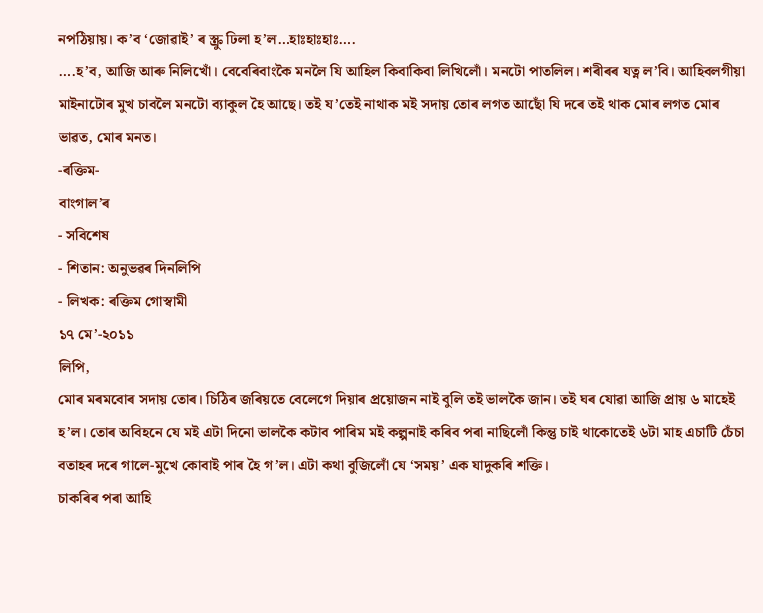নপঠিয়ায়। ক’ব ‘জোৱাই’ ৰ স্ক্রু ঢিলা হ’ল…হাঃহাঃহাঃ….
….হ’ব, আজি আৰু নিলিখোঁ। বেবেৰিবাংকৈ মনলৈ যি আহিল কিবাকিবা লিখিলোঁ। মনটো পাতলিল। শৰীৰৰ যত্ন ল’বি। আহিবলগীয়া মাইনাটোৰ মুখ চাবলৈ মনটো ব্যাকুল হৈ আছে। তই য’তেই নাথাক মই সদায় তোৰ লগত আছোঁ যি দৰে তই থাক মোৰ লগত মোৰ ভাৱত, মোৰ মনত।
-ৰক্তিম-
বাংগাল’ৰ
- সবিশেষ
- শিতান: অনুভৱৰ দিনলিপি
- লিখক: ৰক্তিম গোস্বামী
১৭ মে’-২০১১
লিপি,
মোৰ মৰমবোৰ সদায় তোৰ। চিঠিৰ জৰিয়তে বেলেগে দিয়াৰ প্রয়োজন নাই বুলি তই ভালকৈ জান। তই ঘৰ যোৱা আজি প্রায় ৬ মাহেই হ’ল। তোৰ অবিহনে যে মই এটা দিনো ভালকৈ কটাব পাৰিম মই কল্পনাই কৰিব পৰা নাছিলোঁ কিন্তু চাই থাকোতেই ৬টা মাহ এচাটি চেঁচা বতাহৰ দৰে গালে-মুখে কোবাই পাৰ হৈ গ’ল। এটা কথা বুজিলোঁ যে ‘সময়’ এক যাদুকৰি শক্তি।
চাকৰিৰ পৰা আহি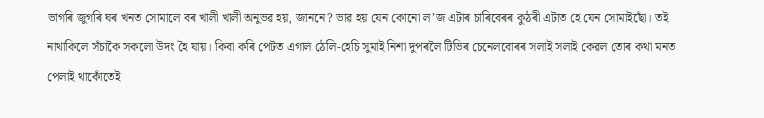ভাগৰি জুগৰি ঘৰ খনত সোমালে বৰ খালী খালী অনুভৱ হয়, জাননে? ভাৱ হয় যেন কোনো ল’জ এটাৰ চাৰিবেৰৰ কুঠৰী এটাত হে যেন সোমাইছোঁ। তই নাথাকিলে সঁচাকৈ সকলো উদং হৈ যায়। কিবা কৰি পেটত এগাল ঠেলি-হেচি সুমাই নিশা দুপৰলৈ টিভিৰ চেনেলবোৰৰ সলাই সলাই কেৱল তোৰ কথা মনত পেলাই থাকোঁতেই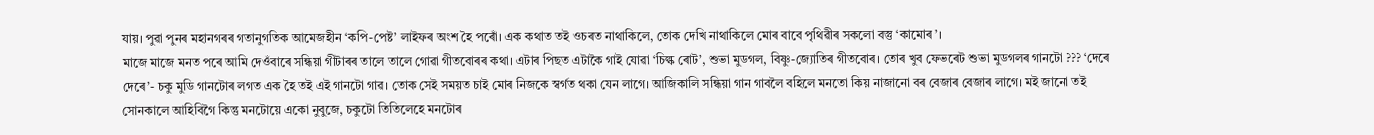যায়। পুৱা পুনৰ মহানগৰৰ গতানুগতিক আমেজহীন ‘কপি-পেষ্ট’ লাইফৰ অংশ হৈ পৰোঁ। এক কথাত তই ওচৰত নাথাকিলে, তোক দেখি নাথাকিলে মোৰ বাবে পৃথিৱীৰ সকলো বস্তু ‘কামোৰ’।
মাজে মাজে মনত পৰে আমি দেওঁবাৰে সন্ধিয়া গীটাৰৰ তালে তালে গোৱা গীতবোৰৰ কথা। এটাৰ পিছত এটাকৈ গাই যোৱা ‘চিল্ক ৰোট’, শুভা মুডগল, বিষ্ণু-জ্যোতিৰ গীতবোৰ। তোৰ খুব ফেভৰেট শুভা মুডগলৰ গানটো ??? ‘দেৰে দেৰে’- চকু মুডি গানটোৰ লগত এক হৈ তই এই গানটো গাৱ। তোক সেই সময়ত চাই মোৰ নিজকে স্বৰ্গত থকা যেন লাগে। আজিকালি সন্ধিয়া গান গাবলৈ বহিলে মনতো কিয় নাজানো বৰ বেজাৰ বেজাৰ লাগে। মই জানো তই সোনকালে আহিবিগৈ কিন্তু মনটোয়ে একো নুবুজে, চকুটো তিতিলেহে মনটোৰ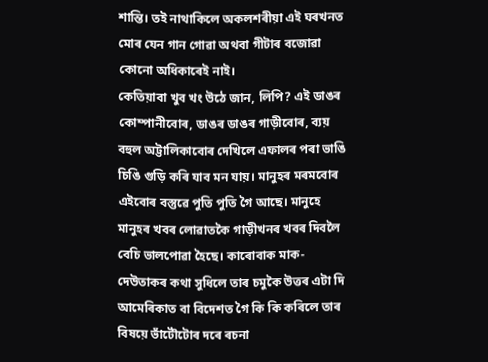শান্তি। তই নাথাকিলে অকলশৰীয়া এই ঘৰখনত মোৰ যেন গান গোৱা অথবা গীটাৰ বজোৱা কোনো অধিকাৰেই নাই।
কেতিয়াবা খুব খং উঠে জান, লিপি? এই ডাঙৰ কোম্পানীবোৰ, ডাঙৰ ডাঙৰ গাড়ীবোৰ, ব্যয় বহুল অট্টালিকাবোৰ দেখিলে এফালৰ পৰা ভাঙি চিঙি গুড়ি কৰি যাব মন যায়। মানুহৰ মৰমবোৰ এইবোৰ বস্তুৱে পুতি পুতি গৈ আছে। মানুহে মানুহৰ খবৰ লোৱাতকৈ গাড়ীখনৰ খবৰ দিবলৈ বেচি ভালপোৱা হৈছে। কাৰোবাক মাক-দেউতাকৰ কথা সুধিলে তাৰ চমুকৈ উত্তৰ এটা দি আমেৰিকাত বা বিদেশত গৈ কি কি কৰিলে তাৰ বিষয়ে ভাঁটৌটোৰ দৰে ৰচনা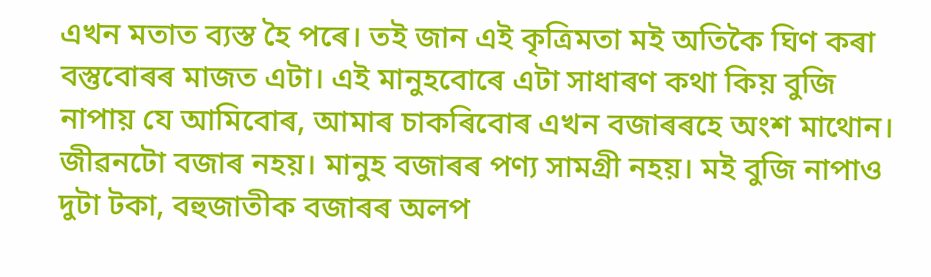এখন মতাত ব্যস্ত হৈ পৰে। তই জান এই কৃত্রিমতা মই অতিকৈ ঘিণ কৰা বস্তুবোৰৰ মাজত এটা। এই মানুহবোৰে এটা সাধাৰণ কথা কিয় বুজি নাপায় যে আমিবোৰ, আমাৰ চাকৰিবোৰ এখন বজাৰৰহে অংশ মাথোন। জীৱনটো বজাৰ নহয়। মানুহ বজাৰৰ পণ্য সামগ্রী নহয়। মই বুজি নাপাও দুটা টকা, বহুজাতীক বজাৰৰ অলপ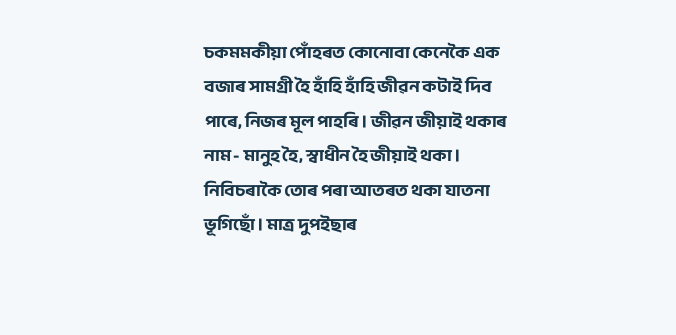চকমমকীয়া পোঁহৰত কোনোবা কেনেকৈ এক বজাৰ সামগ্রী হৈ হাঁহি হাঁহি জীৱন কটাই দিব পাৰে, নিজৰ মূল পাহৰি। জীৱন জীয়াই থকাৰ নাম - মানুহ হৈ, স্বাধীন হৈ জীয়াই থকা। নিবিচৰাকৈ তোৰ পৰা আতৰত থকা যাতনা ভূগিছোঁ। মাত্র দুপইছাৰ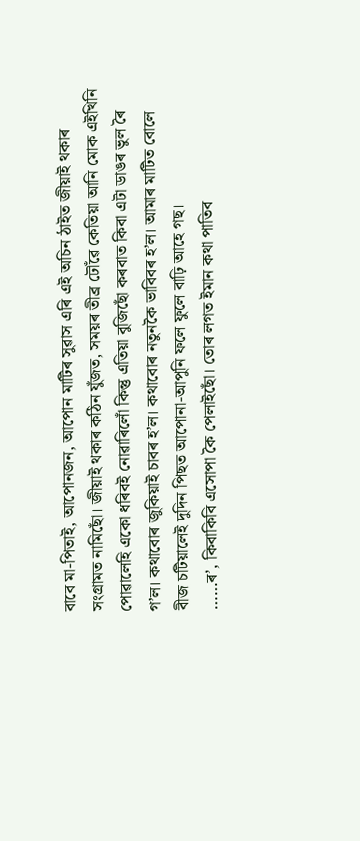বাবে মা-পিতাই, আপোনজন, আপোন মাটিৰ সুৱাস এৰি এই অচিন ঠাইত জীয়াই থকাৰ সংগ্রামত নামিছোঁ। জীয়াই থকাৰ কঠিন যুঁজত, সময়ৰ তীব্র ঢৌঁৱে কেতিয়া আনি মোক এইখিনি পোৱালেহি একো ধৰিবই নোৱাৰিলোঁ কিন্তু এতিয়া বুজিছোঁ কৰবাত কিবা এটা ডাঙৰ ভুল ৰৈ গ’ল। কথাবোৰ জুকিয়াই চাবৰ হ’ল। কথাবোৰ নতুনকৈ ভাবিবৰ হ’ল। আমাৰ মাটিত বোলে বীজ চটিয়ালেই দুদিন পিছত আপোনা-আপুনি ফলে ফুলে বাঢ়ি আহে গছ।
……ৰ’, কিবাকিবি এসোপা কৈ পেলাইছোঁ। তোৰ লগত ইমান কথা পাতিব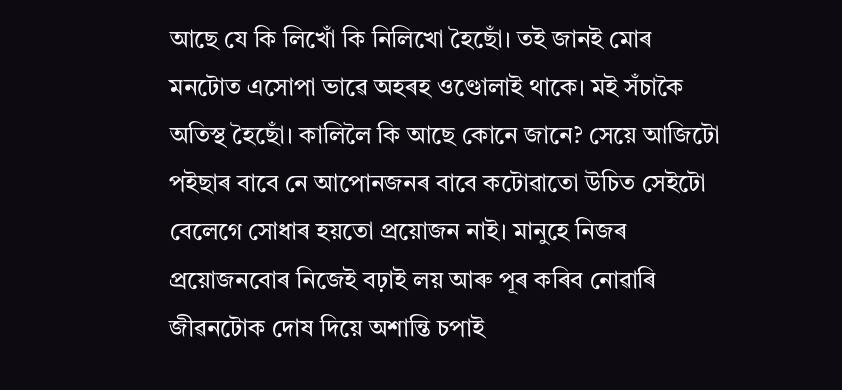আছে যে কি লিখোঁ কি নিলিখো হৈছোঁ। তই জানই মোৰ মনটোত এসোপা ভাৱে অহৰহ ওণ্ডোলাই থাকে। মই সঁচাকৈ অতিস্থ হৈছোঁ। কালিলৈ কি আছে কোনে জানে? সেয়ে আজিটো পইছাৰ বাবে নে আপোনজনৰ বাবে কটোৱাতো উচিত সেইটো বেলেগে সোধাৰ হয়তো প্রয়োজন নাই। মানুহে নিজৰ প্রয়োজনবোৰ নিজেই বঢ়াই লয় আৰু পূৰ কৰিব নোৱাৰি জীৱনটোক দোষ দিয়ে অশান্তি চপাই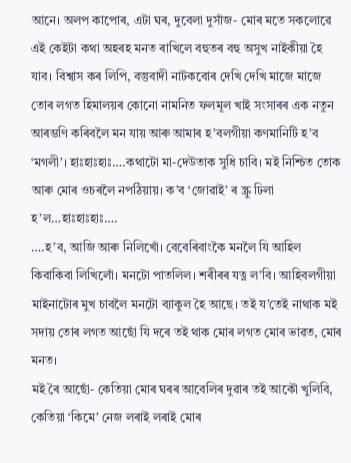আনে। অলপ কাপোৰ, এটা ঘৰ, দুবেলা দুসাঁজ- মোৰ মতে সকলোৱে এই কেইটা কথা অহৰহ মনত ৰাখিলে বহুতৰ বহু অসুখ নাইকীয়া হৈ যাব। বিশ্বাস কৰ লিপি, বস্তুবাদী নাটকবোৰ দেখি দেখি মাজে মাজে তোৰ লগত হিমালয়ৰ কোনো নামনিত ফলমূল খাই সংসাৰৰ এক নতুন আৰম্ভণি কৰিবলৈ মন যায় আৰু আমাৰ হ’বলগীয়া কণমানিটি হ’ব ‘মগলী’। হাঃহাঃহাঃ….কথাটো মা-দেউতাক সুধি চাবি। মই নিশ্চিত তোক আৰু মোৰ ওচৰলৈ নপঠিয়ায়। ক’ব ‘জোৱাই’ ৰ স্ক্রু ঢিলা হ’ল…হাঃহাঃহাঃ….
….হ’ব, আজি আৰু নিলিখোঁ। বেবেৰিবাংকৈ মনলৈ যি আহিল কিবাকিবা লিখিলোঁ। মনটো পাতলিল। শৰীৰৰ যত্ন ল’বি। আহিবলগীয়া মাইনাটোৰ মুখ চাবলৈ মনটো ব্যাকুল হৈ আছে। তই য’তেই নাথাক মই সদায় তোৰ লগত আছোঁ যি দৰে তই থাক মোৰ লগত মোৰ ভাৱত, মোৰ মনত।
মই ৰৈ আছোঁ- কেতিয়া মোৰ ঘৰৰ আবেলিৰ দুৱাৰ তই আকৌ খুলিবি, কেতিয়া ‘কিমে’ নেজ লৰাই লৰাই মোৰ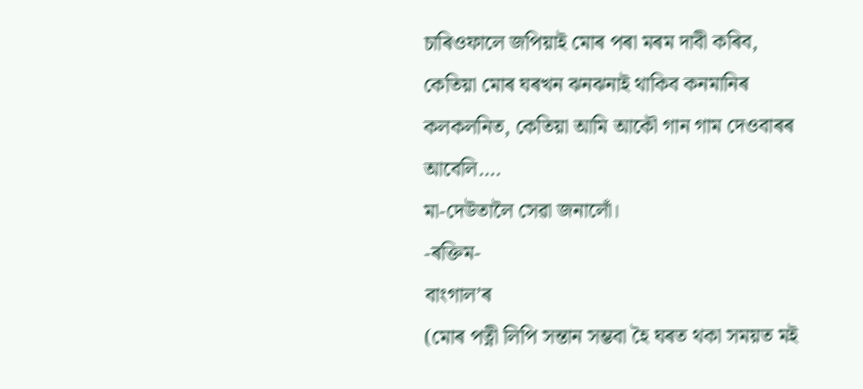চাৰিওফালে জপিয়াই মোৰ পৰা মৰম দাবী কৰিব, কেতিয়া মোৰ ঘৰখন ঝনঝনাই থাকিব কনমানিৰ কলকলনিত, কেতিয়া আমি আকৌ গান গাম দেওবাৰৰ আবেলি….
মা-দেউতালৈ সেৱা জনালোঁ।
-ৰক্তিম-
বাংগাল’ৰ
(মোৰ পত্নী লিপি সন্তান সম্ভবা হৈ ঘৰত থকা সময়ত মই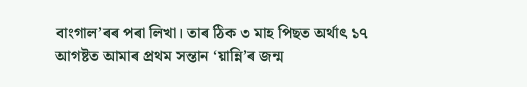বাংগাল’ৰৰ পৰা লিখা। তাৰ ঠিক ৩ মাহ পিছত অৰ্থাৎ ১৭ আগষ্টত আমাৰ প্রথম সন্তান ‘য়ান্নি’ৰ জন্ম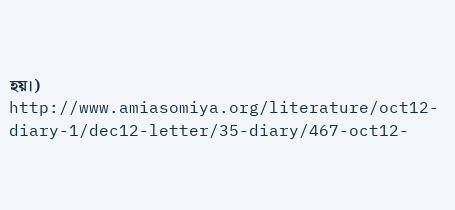হয়।)
http://www.amiasomiya.org/literature/oct12-diary-1/dec12-letter/35-diary/467-oct12-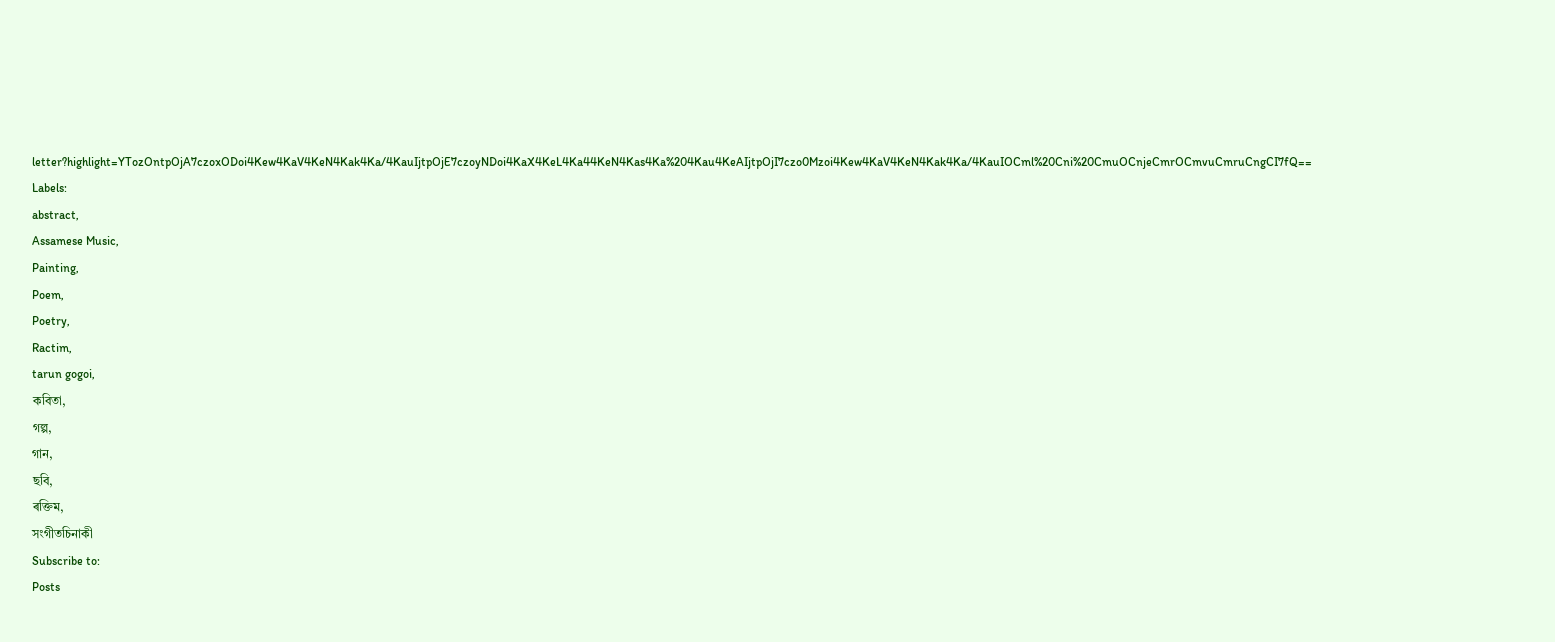letter?highlight=YTozOntpOjA7czoxODoi4Kew4KaV4KeN4Kak4Ka/4KauIjtpOjE7czoyNDoi4KaX4KeL4Ka44KeN4Kas4Ka%204Kau4KeAIjtpOjI7czo0Mzoi4Kew4KaV4KeN4Kak4Ka/4KauIOCml%20Cni%20CmuOCnjeCmrOCmvuCmruCngCI7fQ==
Labels:
abstract,
Assamese Music,
Painting,
Poem,
Poetry,
Ractim,
tarun gogoi,
কবিতা,
গল্প,
গান,
ছবি,
ৰক্তিম,
সংগীতচিনাকী
Subscribe to:
Posts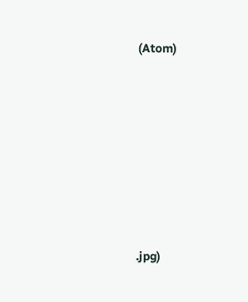(Atom)








.jpg)